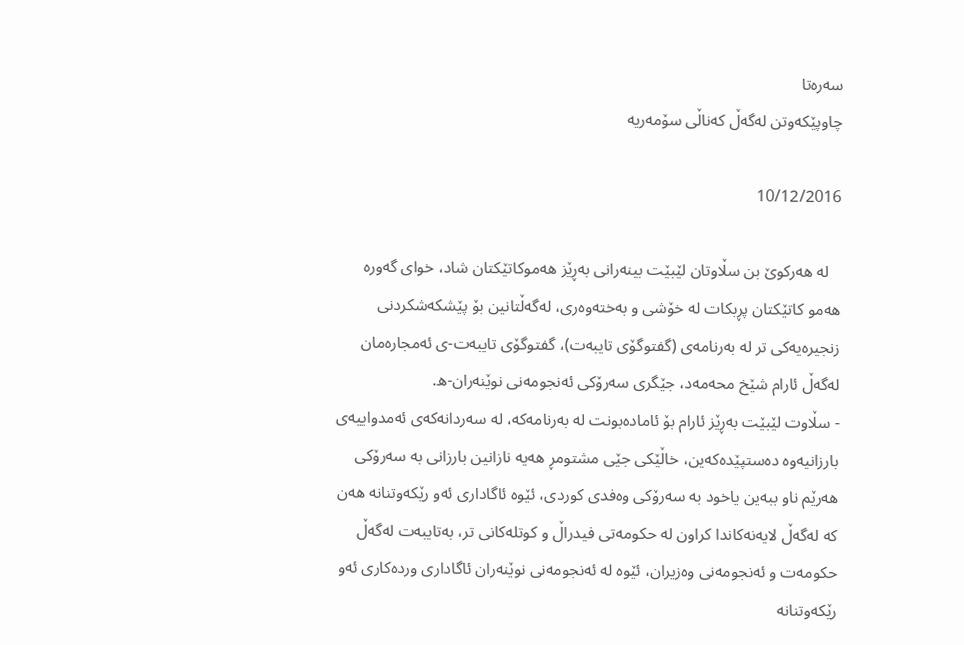سەرەتا
چاوپێكه‌وتن له‌گه‌ڵ كه‌ناڵی سۆمه‌ریه‌

10/12/2016

   له‌ هه‌ركوێ بن سڵاوتان لێبێت بینه‌رانی به‌ڕێز هه‌موكاتێكتان شاد، خوای‌ گه‌وره‌ هه‌مو كاتێكتان پڕبكات له‌ خۆشی و به‌خته‌وه‌ری‌، له‌گه‌ڵتانین بۆ پێشكه‌شكردنی زنجیره‌یه‌كی تر له‌ به‌رنامه‌ی (گفتوگۆی‌ تایبه‌ت)، گفتوگۆی‌ تایبه‌ت-ی‌ ئه‌مجاره‌مان له‌گه‌ڵ ئارام شێخ محه‌مه‌د، جێگری سه‌رۆكی‌ ئه‌نجومه‌نی نوێنه‌ران-ه‌.
- سڵاوت لێبێت به‌ڕێز ئارام بۆ ئاماده‌بونت له‌ به‌رنامه‌كه‌، له‌ سه‌ردانه‌كه‌ی‌ ئه‌مدواییه‌ی‌ بارزانیه‌وه‌ ده‌ستپێده‌كه‌ین، خاڵێكی جێی‌ مشتومڕ هه‌یه‌ نازانین بارزانی به‌ سه‌رۆكی هه‌رێم ناو ببه‌ین یاخود به‌ سه‌رۆكی وه‌فدی كوردی، ئێوه‌ ئاگاداری‌ ئه‌و رێكه‌وتنانه‌ هه‌ن كه‌ له‌گه‌ڵ لایه‌نه‌كاندا كراون له‌ حكومه‌تی فیدراڵ و كوتله‌كانی تر، به‌تایبه‌ت له‌گه‌ڵ حكومه‌ت و ئه‌نجومه‌نی‌ وه‌زیران، ئێوه‌ له‌ ئه‌نجومه‌نی نوێنه‌ران ئاگاداری‌ ورده‌كاری‌ ئه‌و رێكه‌وتنانه‌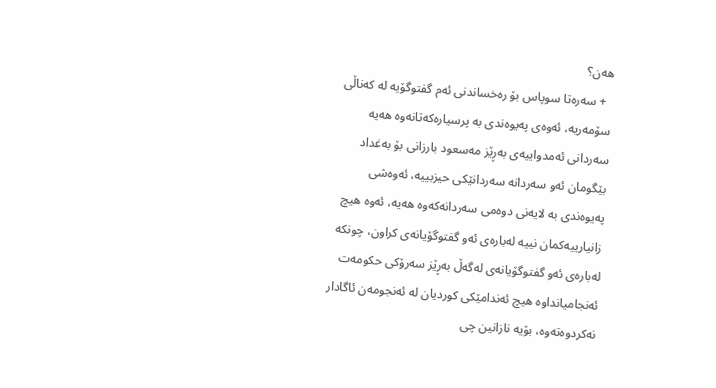هه‌ن؟
  + سه‌ره‌تا سوپاس بۆ ره‌خساندنی ئه‌م گفتوگۆیه‌ له‌ كه‌ناڵی سۆمه‌ریه‌، ئه‌وه‌ی‌ په‌یوه‌ندی به‌ پرسیاره‌كه‌تانه‌وه‌ هه‌یه‌ سه‌ردانی ئه‌مدواییه‌ی‌ به‌ڕێز مه‌سعود بارزانی بۆ به‌غداد بێگومان ئه‌و سه‌ردانه‌ سه‌ردانێكی حیزبییه‌، ئه‌وه‌شی په‌یوه‌ندی به‌ لایه‌نی دوه‌می سه‌ردانه‌كه‌وه‌ هه‌یه‌، ئه‌وه‌ هیچ زانیارییه‌كمان نییه‌ له‌باره‌ی‌ ئه‌و گفتوگۆیانه‌ی كراون، چونكه‌ له‌باره‌ی‌ ئه‌و گفتوگۆیانه‌ی‌ له‌گه‌ڵ به‌ڕێز سه‌رۆكی حكومه‌ت ئه‌نجامیانداوه‌ هیچ ئه‌ندامێكی كوردیان له‌ ئه‌نجومه‌ن ئاگادار نه‌كردوه‌ته‌وه‌، بۆیه‌ نازانین چی‌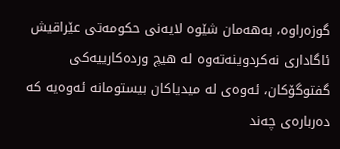گوزه‌راوه‌، به‌هه‌مان شێوه‌ لایه‌نی حكومه‌تی عێراقیش ئاگاداری‌ نه‌كردوینه‌ته‌وه‌ له‌ هیچ ورده‌كارییه‌كی گفتوگۆكان، ئه‌وه‌ی‌ له‌ میدیاكان بیستومانه‌ ئه‌وه‌یه‌ كه‌ ده‌رباره‌ی‌ چه‌ند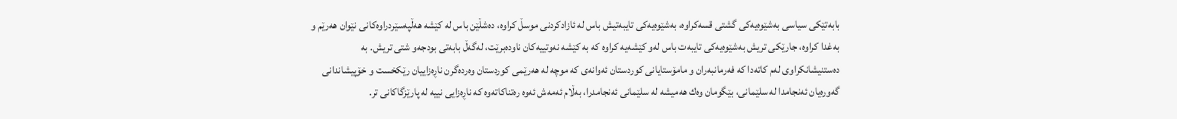بابه‌تێكی سیاسی به‌شێوه‌یه‌كی گشتی‌ قسه‌كراوه‌، به‌شێوه‌یه‌كی تایبه‌تیش باس له‌ ئازادكردنی موسڵ كراوه‌، ده‌شڵێن باس له‌ كێشه‌ هه‌ڵپه‌سێردراوه‌كانی نێوان هه‌رێم و به‌غدا كراوه‌، جارێكی تریش به‌شێوه‌یه‌كی تایبه‌ت باس له‌و كێشه‌یه‌ كراوه‌ كه‌ به‌ كێشه‌ نه‌وتییه‌كان ناوده‌برێت، له‌گه‌ڵ بابه‌تی بودجه‌و شتی تریش. به‌ ده‌ستنیشانكراوی‌ له‌م كاته‌دا كه‌ فه‌رمانبه‌ران و مامۆستایانی كوردستان ئه‌وانه‌ی‌ كه‌ موچه‌ له‌ هه‌رێمی كوردستان وه‌رده‌گرن ناڕه‌زاییان رێكخست و خۆپیشاندانی گه‌وره‌یان ئه‌نجامدا له‌ سلێمانی‌، بێگومان وه‌ك هه‌میشه‌ له‌ سلێمانی ئه‌نجامدرا، به‌ڵام ئه‌مه‌ش ئه‌وه‌ ره‌تناكاته‌وه‌ كه‌ ناڕه‌زایی نییه‌ له‌ پارێزگاكانی تر.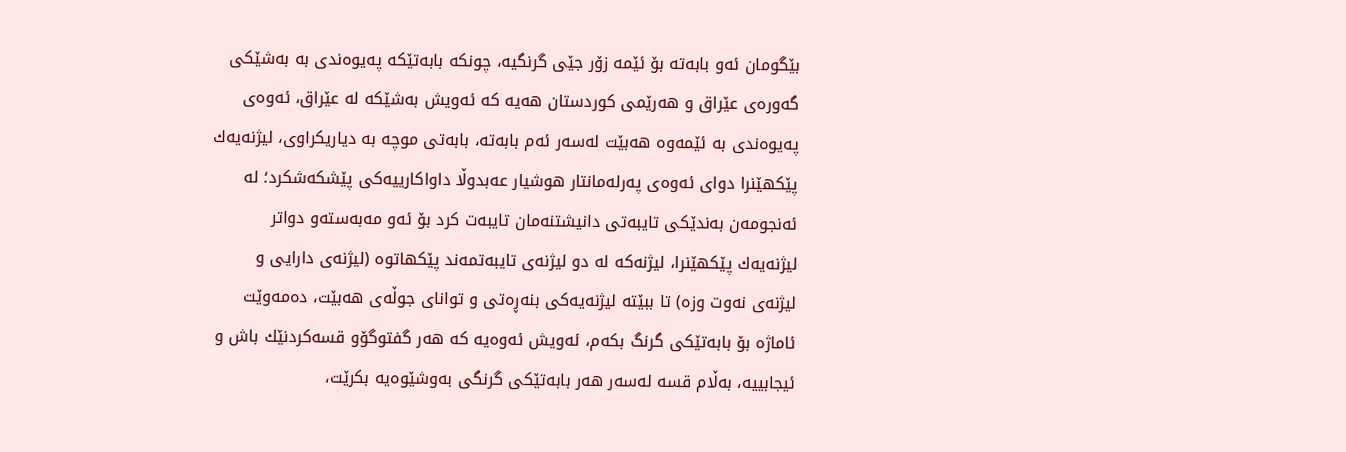بێگومان ئه‌و بابه‌ته‌ بۆ ئێمه‌ زۆر جێی گرنگیه‌، چونكه‌ بابه‌تێكه‌ په‌یوه‌ندی به‌ به‌شێكی گه‌وره‌ی‌ عێراق و هه‌رێمی كوردستان هه‌یه‌ كه‌ ئه‌ویش به‌شێكه‌ له‌ عێراق، ئه‌وه‌ی‌ په‌یوه‌ندی به‌ ئێمه‌وه‌ هه‌بێت له‌سه‌ر ئه‌م بابه‌ته‌، بابه‌تی موچه‌ به‌ دیاریكراوی‌، لیژنه‌یه‌ك پێكهێنرا دوای‌ ئه‌وه‌ی‌ په‌رله‌مانتار هوشیار عه‌بدوڵا داواكارییه‌كی پێشكه‌شكرد؛ له‌ ئه‌نجومه‌ن به‌ندێكی تایبه‌تی دانیشتنه‌مان تایبه‌ت كرد بۆ ئه‌و مه‌به‌سته‌و دواتر لیژنه‌یه‌ك پێكهێنرا، لیژنه‌كه‌ له‌ دو لیژنه‌ی‌ تایبه‌تمه‌ند پێكهاتوه‌ (لیژنه‌ی‌ دارایی و لیژنه‌ی‌ نه‌وت وزه‌) تا ببێته‌ لیژنه‌یه‌كی بنه‌ڕه‌تی و توانای‌ جوڵه‌ی‌ هه‌بێت، ده‌مه‌وێت ئاماژه‌ بۆ بابه‌تێكی گرنگ بكه‌م، ئه‌ویش ئه‌وه‌یه‌ كه‌ هه‌ر گفتوگۆو قسه‌كردنێك باش و ئیجابییه‌، به‌ڵام قسه‌ له‌سه‌ر هه‌ر بابه‌تێكی گرنگی به‌وشێوه‌یه‌ بكرێت،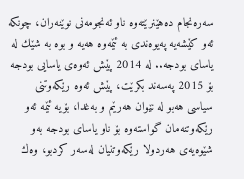سه‌ره‌نجام ده‌هێنرێته‌وه‌ ناو ئه‌نجومه‌نی نوێنه‌ران، چونكه‌ ئه‌و كێشه‌یه‌ په‌یوه‌ندی به‌ ئێمه‌وه‌ هه‌یه‌ و بوه‌ به‌ شێك له‌ یاسای‌ بودجه‌.. له‌ 2014 پێش ئه‌وه‌ی‌ یاسایی‌ بودجه‌ بۆ 2015 په‌سه‌ند بكرێت، پێش ئه‌وه‌ رێكه‌وتنی سیاسی هه‌بو له‌ نێوان هه‌رێم و به‌غدا، بۆیه‌ ئێمه‌ ئه‌و رێكه‌وتنه‌مان گواسته‌وه‌ بۆ ناو یاسای‌ بودجه‌ به‌و شێوه‌یه‌ی‌ هه‌ردولا رێكه‌وتنیان له‌سه‌ر كردبو، وه‌ك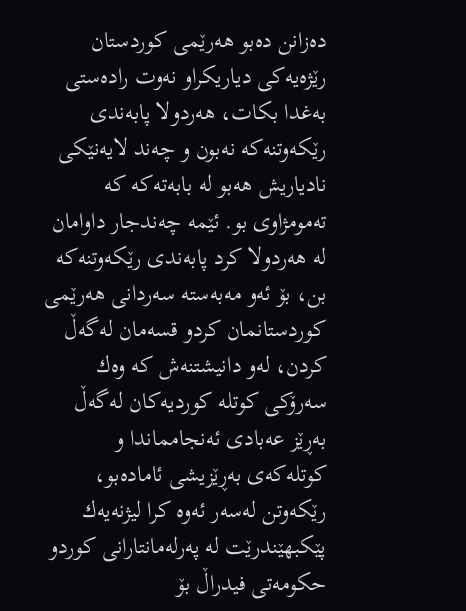ده‌زانن ده‌بو هه‌رێمی كوردستان رێژه‌یه‌كی دیاریكراو نه‌وت راده‌ستی به‌غدا بكات، هه‌ردولا پابه‌ندی رێكه‌وتنه‌كه‌ نه‌بون و چه‌ند لایه‌نێكی نادیاریش هه‌بو له‌ بابه‌ته‌كه‌ كه‌ ته‌مومژاوی‌ بو. ئێمه‌ چه‌ندجار داوامان له‌ هه‌ردولا كرد پابه‌ندی‌ رێكه‌وتنه‌كه‌ بن، بۆ ئه‌و مه‌به‌سته‌ سه‌ردانی هه‌رێمی كوردستانمان كردو قسه‌مان له‌گه‌ڵ كردن، له‌و دانیشتنه‌ش كه‌ وه‌ك سه‌رۆكی‌ كوتله‌ كوردیه‌كان له‌گه‌ڵ به‌ڕێز عه‌بادی ئه‌نجامماندا و كوتله‌كه‌ی‌ به‌ڕێزیشی ئاماده‌بو، رێكه‌وتن له‌سه‌ر ئه‌وه‌ كرا لیژنه‌یه‌ك پێكبهێندرێت له‌ په‌رله‌مانتارانی كوردو حكومه‌تی فیدراڵ بۆ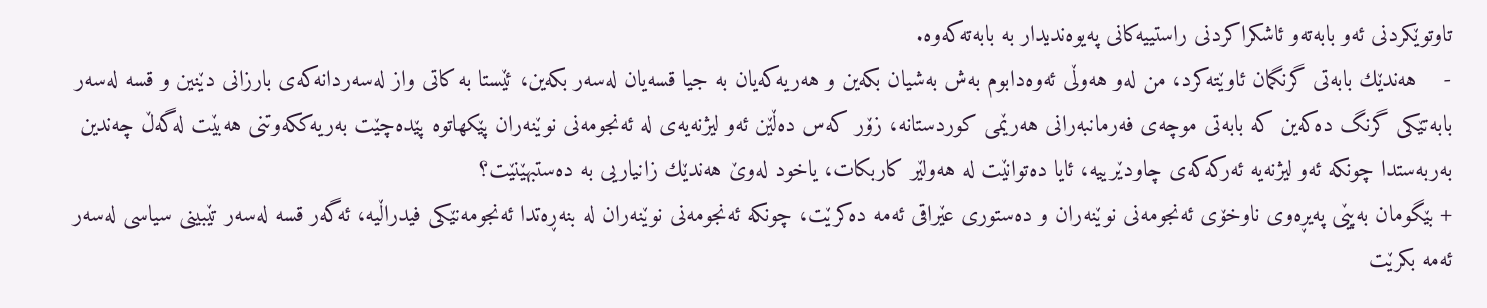تاوتوێكردنی ئه‌و بابه‌ته‌و ئاشكراكردنی راستییه‌كانی‌ په‌یوه‌ندیدار به‌ بابه‌ته‌كه‌وه‌.
-    هه‌ندێك بابه‌تی‌ گرنگمان ئاوێته‌كرد، من له‌و هه‌وڵی ئه‌وه‌دابوم به‌ش به‌شیان بكه‌ین و هه‌ریه‌كه‌یان به‌ جیا قسه‌یان له‌سه‌ر بكه‌ین، ئێستا به‌ كاتی‌ واز له‌سه‌ردانه‌كه‌ی‌ بارزانی دێنین و قسه‌ له‌سه‌ر بابه‌تێكی گرنگ ده‌كه‌ین كه‌ بابه‌تی موچه‌ی‌ فه‌رمانبه‌رانی هه‌رێمی كوردستانه‌، زۆر كه‌س ده‌ڵێن ئه‌و لیژنه‌یه‌ی‌ له‌ ئه‌نجومه‌نی‌ نوێنه‌ران پێكهاتوه‌ پێده‌چێت به‌ریه‌ككه‌وتنی‌ هه‌بێت له‌گه‌ڵ چه‌ندین به‌ربه‌ستدا چونكه‌ ئه‌و لیژنه‌یه‌ ئه‌ركه‌كه‌ی‌ چاودێرییه‌، ئایا ده‌توانێت له‌ هه‌ولێر كاربكات، یاخود له‌وێ هه‌ندێك زانیاریی به‌ ده‌ستبهێنێت؟
+ بێگومان به‌پێی‌ په‌یڕه‌وی ناوخۆی‌ ئه‌نجومه‌نی نوێنه‌ران و ده‌ستوری‌ عێراقی ئه‌مه‌ ده‌كرێت، چونكه‌ ئه‌نجومه‌نی نوێنه‌ران له‌ بنه‌ڕه‌تدا ئه‌نجومه‌نێكی فیدراڵیه‌، ئه‌گه‌ر قسه‌ له‌سه‌ر تێبینی سیاسی له‌سه‌ر ئه‌مه‌ بكرێت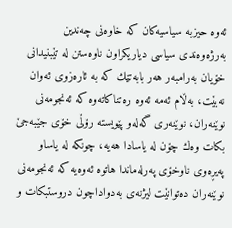ئه‌وه‌ حیزبه‌ سیاسیه‌كان كه‌ خاوه‌نی چه‌ندین به‌رژه‌وه‌ندی سیاسی دیاریكراون ناوه‌ستن له‌ تێبنیدانی خۆیان به‌رامبه‌ر هه‌ر بابه‌تێك كه‌ به‌ ئاره‌زوی ئه‌وان نه‌بێت، به‌ڵام ئه‌مه‌ ئه‌وه‌ ره‌تناكاته‌وه‌ كه‌ ئه‌نجومه‌نی نوێنه‌ران، نوێنه‌ری گه‌له‌و پێویسته‌ رۆڵی‌ خۆی‌ جێبه‌جێ بكات وه‌ك چۆن له‌ یاسادا هه‌یه‌، چونكه‌ له‌ یاساو په‌یڕه‌وی ناوخۆی‌ په‌رله‌ماندا هاتوه‌ ئه‌وه‌یه‌ كه‌ ئه‌نجومه‌نی نوێنه‌ران ده‌توانێت لیژنه‌ی‌ به‌دواداچون دروستبكات و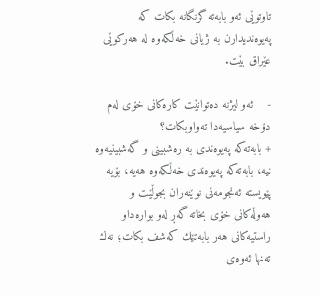تاوتوێی ئه‌و بابه‌ته‌ گرنگانه‌ بكات كه‌ په‌یوه‌ندیدارن به‌ ژیانی خه‌ڵكه‌وه‌ له‌ هه‌ركوێی عێراق بێت.

-    ئه‌و لیژنه‌ ده‌توانێت كاره‌كانی خۆی له‌م دۆخه‌ سیاسیه‌دا ته‌واوبكات؟
+ بابه‌ته‌كه‌ په‌یوه‌ندی به‌ ره‌شبینی‌ و گه‌شبینیه‌وه‌ نیه‌، بابه‌ته‌كه‌ په‌یوه‌ندی خه‌ڵكه‌وه‌ هه‌یه‌، بۆیه‌ پێویسته‌ ئه‌نجومه‌نی نوێنه‌ران بجوڵێت و هه‌وڵه‌كانی خۆی بخاته‌ گه‌ڕ له‌و بواره‌داو راستیه‌كانی هه‌ر بابه‌تێك كه‌شف بكات؛ نه‌ك ته‌نها ئه‌وه‌ی‌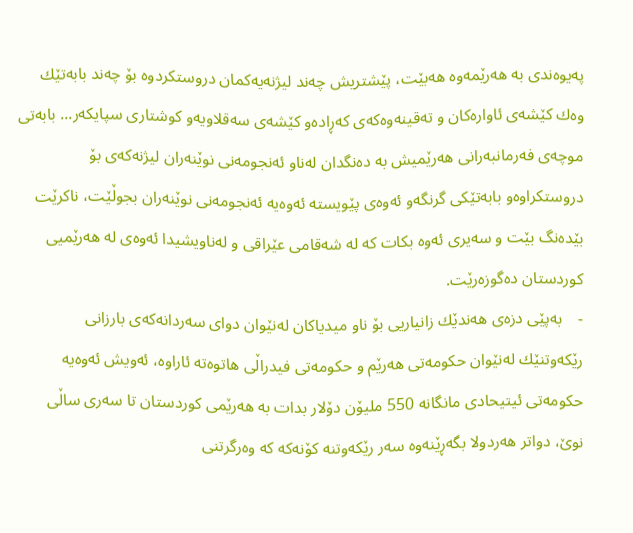په‌یوه‌ندی به‌ هه‌رێمه‌وه‌ هه‌بێت، پێشتریش چه‌ند لیژنه‌یه‌كمان دروستكردوه‌ بۆ چه‌ند بابه‌تێك وه‌ك كێشه‌ی‌ ئاواره‌كان و ته‌قینه‌وه‌كه‌ی‌ كه‌ڕاده‌و كێشه‌ی‌ سه‌قلاویه‌و كوشتاری سپایكه‌ر... بابه‌تی موچه‌ی‌ فه‌رمانبه‌رانی هه‌رێمیش به‌ ده‌نگدان له‌ناو ئه‌نجومه‌نی نوێنه‌ران لیژنه‌كه‌ی‌ بۆ دروستكراوه‌و بابه‌تێكی گرنگه‌و ئه‌وه‌ی‌ پێویسته‌ ئه‌وه‌یه‌ ئه‌نجومه‌نی نوێنه‌ران بجوڵێت، ناكرێت بێده‌نگ بێت و سه‌یری‌ ئه‌وه‌ بكات كه‌ له‌ شه‌قامی عێراقی و له‌ناویشیدا ئه‌وه‌ی‌ له‌ هه‌رێمیی كوردستان ده‌گوزه‌رێت.
-    به‌پێی‌ دزه‌ی‌ هه‌ندێك زانیاریی بۆ ناو میدیاكان له‌نێوان دوای‌ سه‌ردانه‌كه‌ی‌ بارزانی رێكه‌وتنێك له‌نێوان حكومه‌تی هه‌رێم و حكومه‌تی فیدراڵی‌ هاتوه‌ته‌ ئاراوه‌، ئه‌ویش ئه‌وه‌یه‌ حكومه‌تی ئیتیحادی مانگانه‌ 550 ملیۆن دۆلار بدات به‌ هه‌رێمی كوردستان تا سه‌ری‌ ساڵی نوێ، دواتر هه‌ردولا بگه‌ڕێنه‌وه‌ سه‌ر رێكه‌وتنه‌ كۆنه‌كه‌ كه‌ وه‌رگرتنی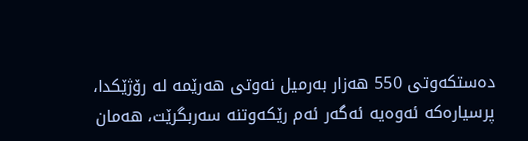ده‌ستكه‌وتی 550 هه‌زار به‌رمیل نه‌وتی هه‌رێمه‌ له‌ رۆژێكدا، پرسیاره‌كه‌ ئه‌وه‌یه‌ ئه‌گه‌ر ئه‌م رێكه‌وتنه‌ سه‌ربگرێت، هه‌مان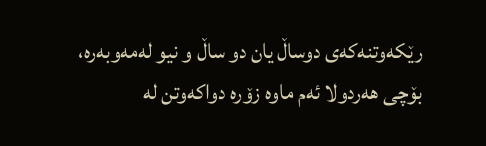رێكه‌وتنه‌كه‌ی‌ دوساڵ یان دو ساڵ و نیو له‌مه‌وبه‌ره‌، بۆچی هه‌ردولا ئه‌م ماوه‌ زۆره‌ دواكه‌وتن له‌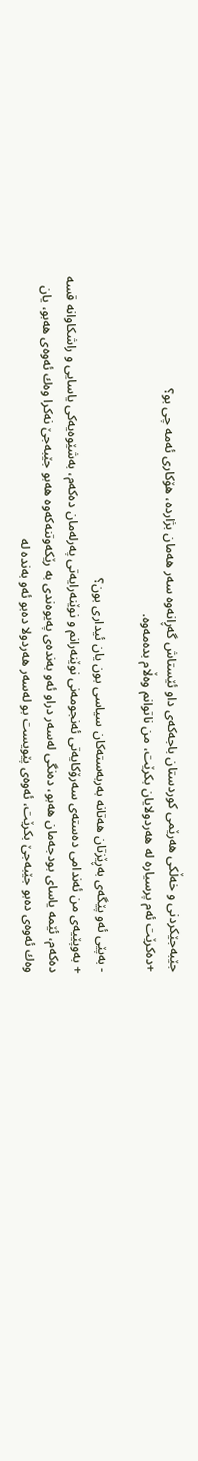جێبه‌جێكردنی و خه‌ڵكی‌ هه‌رێمی كوردستان باجه‌كه‌ی‌ داو ئێستاش گه‌ڕانه‌وه‌ سه‌ر هه‌مان بژارده‌، هۆكاری ئه‌مه‌ چی بو؟
+ده‌كرێت ئه‌م پرسیاره‌ له‌ هه‌ردولایان بكرێت، من ناتوانم وه‌ڵام بده‌مه‌وه‌.

- به‌پێی‌ ئه‌و پێگه‌ی‌ به‌ڕێزتان هه‌تانه‌ به‌ربه‌سته‌كان سیاسی بون یان ئیداری‌ بون؟
+ به‌وپێیه‌ی‌ من ئه‌ندامی‌ ده‌سته‌ی‌ سه‌رۆكایه‌تی ئه‌نجومه‌نی نوێنه‌رانم و نوێنه‌رایه‌تی په‌رله‌مان ده‌كه‌م، به‌شێوه‌یه‌كی یاسایی و راشكاوانه‌ قسه‌ ده‌كه‌م، ئێمه‌ یاسای‌ بودجه‌مان هه‌بو، ده‌نگی له‌سه‌ر دراو ئه‌و به‌نده‌ی‌ په‌یوه‌ندی به‌ رێكه‌وتنه‌كه‌وه‌ هه‌بو جێبه‌جێ نه‌كرا وه‌ك ئه‌وه‌ی‌ هه‌بو، یان وه‌ك ئه‌وه‌ی‌ ده‌بو جێبه‌جێ بكرێت، ئه‌وه‌ی‌ پێویست بو له‌سه‌ر هه‌ردولا ده‌بو ئه‌و به‌نده‌ له‌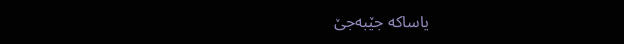یاساكه‌ جێبه‌جێ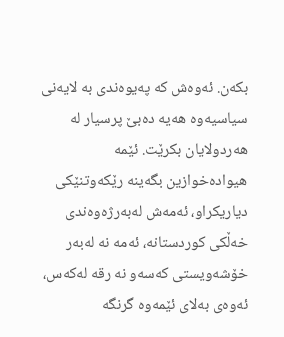بكه‌ن. ئه‌وه‌ش كه‌ په‌یوه‌ندی به‌ لایه‌نی سیاسیه‌وه‌ هه‌یه‌ ده‌بێ پرسیار له‌ هه‌ردولایان بكرێت. ئێمه‌ هیواده‌خوازین بگه‌ینه‌ رێكه‌وتنێكی دیاریكراو، ئه‌مه‌ش له‌به‌رژه‌وه‌ندی خه‌ڵكی كوردستانه‌، ئه‌مه‌ نه‌ له‌به‌ر خۆشه‌ویستی كه‌سه‌و نه‌ رقه‌ له‌كه‌س، ئه‌وه‌ی‌ به‌لای ئێمه‌وه‌ گرنگه‌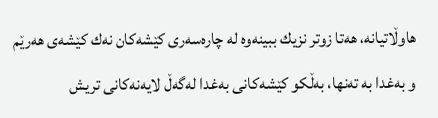هاوڵاتیانه‌، هه‌تا زوتر نزیك ببینه‌وه‌ له‌ چاره‌سه‌ری‌ كێشه‌كان نه‌ك كێشه‌ی‌ هه‌رێم و به‌غدا به‌ ته‌نها، به‌ڵكو كێشه‌كانی‌ به‌غدا له‌گه‌ڵ لایه‌نه‌كانی‌ تریش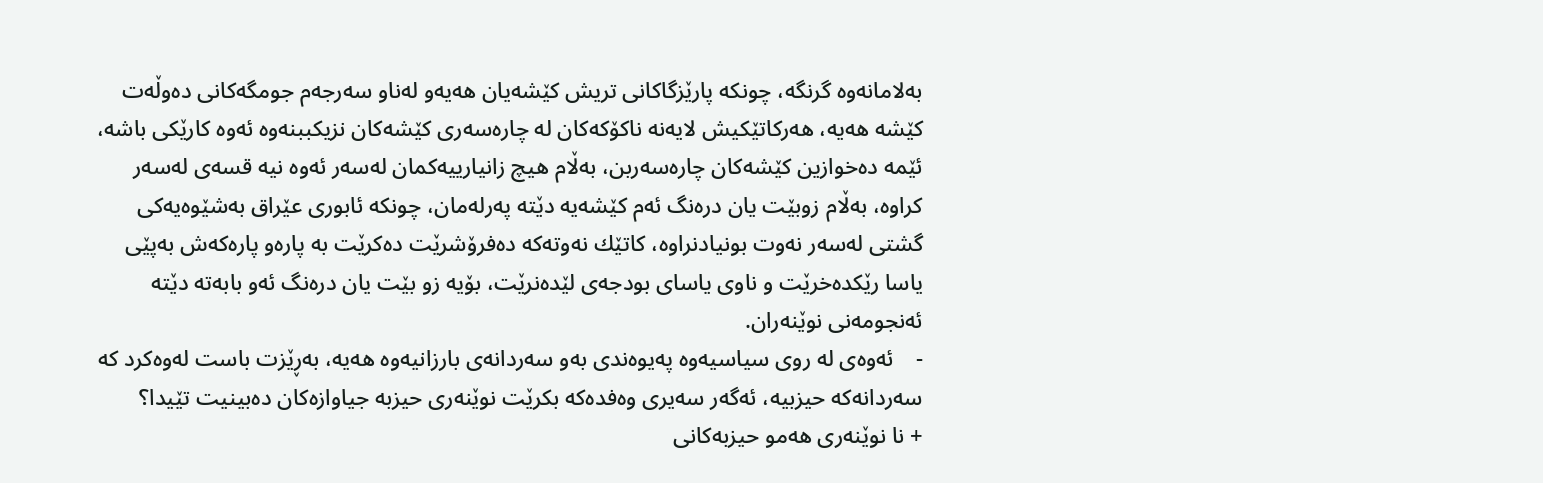به‌لامانه‌وه‌ گرنگه‌، چونكه‌ پارێزگاكانی تریش كێشه‌یان هه‌یه‌و له‌ناو سه‌رجه‌م جومگه‌كانی ده‌وڵه‌ت كێشه‌ هه‌یه‌، هه‌ركاتێكیش لایه‌نه‌ ناكۆكه‌كان له‌ چاره‌سه‌ری‌ كێشه‌كان نزیكببنه‌وه‌ ئه‌وه‌ كارێكی باشه‌، ئێمه‌ ده‌خوازین كێشه‌كان چاره‌سه‌ربن، به‌ڵام هیچ زانیارییه‌كمان له‌سه‌ر ئه‌وه‌ نیه‌ قسه‌ی‌ له‌سه‌ر كراوه‌، به‌ڵام زوبێت یان دره‌نگ ئه‌م كێشه‌یه‌ دێته‌ په‌رله‌مان، چونكه‌ ئابوری‌ عێراق به‌شێوه‌یه‌كی گشتی‌ له‌سه‌ر نه‌وت بونیادنراوه‌، كاتێك نه‌وته‌كه‌ ده‌فرۆشرێت ده‌كرێت به‌ پاره‌و پاره‌كه‌ش به‌پێی‌ یاسا رێكده‌خرێت و ناوی‌ یاسای‌ بودجه‌ی‌ لێده‌نرێت، بۆیه‌ زو بێت یان دره‌نگ ئه‌و بابه‌ته‌ دێته‌ ئه‌نجومه‌نی نوێنه‌ران.
-    ئه‌وه‌ی‌ له‌ روی‌ سیاسیه‌وه‌ په‌یوه‌ندی به‌و سه‌ردانه‌ی‌ بارزانیه‌وه‌ هه‌یه‌، به‌ڕێزت باست له‌وه‌كرد كه‌ سه‌ردانه‌كه‌ حیزبیه‌، ئه‌گه‌ر سه‌یری‌ وه‌فده‌كه‌ بكرێت نوێنه‌ری‌ حیزبه‌ جیاوازه‌كان ده‌بینیت تێیدا؟
+ نا نوێنه‌ری‌ هه‌مو حیزبه‌كانی‌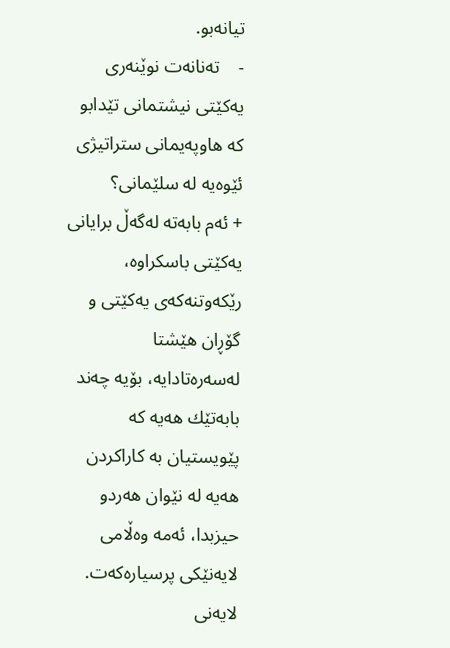تیانه‌بو.
-    ته‌نانه‌ت نوێنه‌ری‌ یه‌كێتی نیشتمانی تێدابو كه‌ هاوپه‌یمانی ستراتیژی‌ ئێوه‌یه‌ له‌ سلێمانی‌؟
+ ئه‌م بابه‌ته‌ له‌گه‌ڵ برایانی یه‌كێتی باسكراوه‌، رێكه‌وتنه‌كه‌ی‌ یه‌كێتی و گۆڕان هێشتا له‌سه‌ره‌تادایه‌، بۆیه‌ چه‌ند بابه‌تێك هه‌یه‌ كه‌ پێویستیان به‌ كاراكردن هه‌یه‌ له‌ نێوان هه‌ردو حیزبدا، ئه‌مه‌ وه‌ڵامی لایه‌نێكی پرسیاره‌كه‌ت. لایه‌نی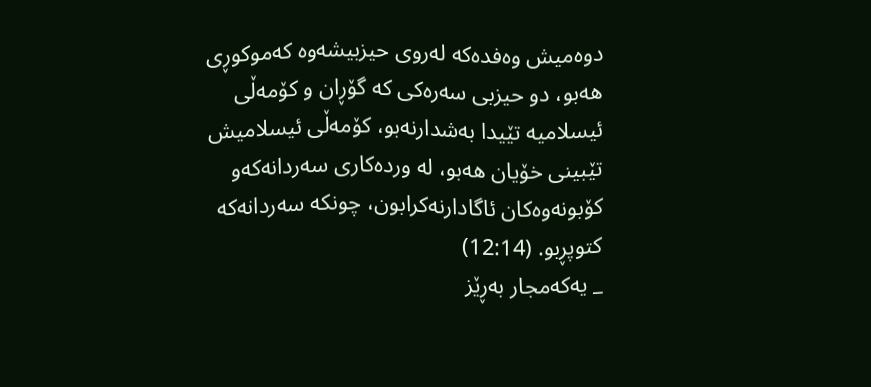دوه‌میش وه‌فده‌كه‌ له‌روی‌ حیزبیشه‌وه‌ كه‌موكوڕی‌ هه‌بو، دو حیزبی سه‌ره‌كی كه‌ گۆڕان و كۆمه‌ڵی ئیسلامیه‌ تێیدا به‌شدارنه‌بو، كۆمه‌ڵی ئیسلامیش تێبینی خۆیان هه‌بو، له‌ ورده‌كاری‌ سه‌ردانه‌كه‌و كۆبونه‌وه‌كان ئاگادارنه‌كرابون، چونكه‌ سه‌ردانه‌كه‌ كتوپڕبو. (12:14)
_ یه‌كه‌مجار به‌ڕێز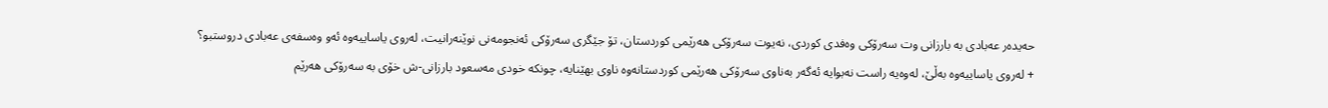حه‌یده‌ر عه‌بادی به‌ بارزانی وت سه‌رۆكی وه‌فدی كوردی‌، نه‌یوت سه‌رۆكی هه‌رێمی كوردستان، تۆ جێگری سه‌رۆكی ئه‌نجومه‌نی نوێنه‌رانیت، له‌روی‌ یاساییه‌وه‌ ئه‌و وه‌سفه‌ی‌ عه‌بادی‌ دروستبو؟
+ له‌روی‌ یاساییه‌وه‌ به‌ڵێ، له‌وه‌یه‌ راست نه‌بوایه‌ ئه‌گه‌ر به‌ناوی‌ سه‌رۆكی هه‌رێمی كوردستانه‌وه‌ ناوی بهێنایه‌، چونكه‌ خودی مه‌سعود بارزانی-ش خۆی‌ به‌ سه‌رۆكی هه‌رێم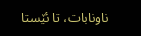ناونابات، تا ئێستا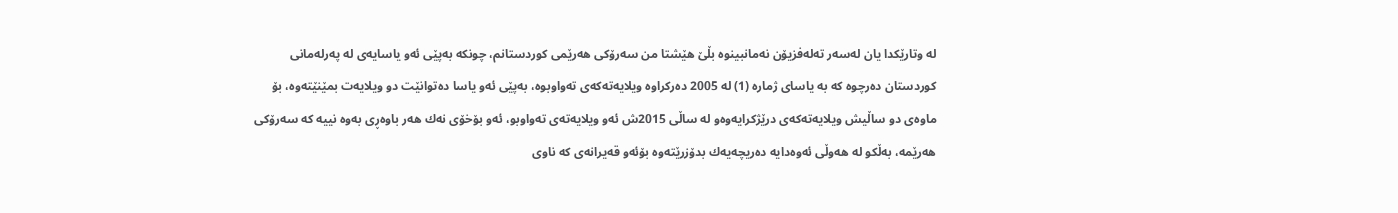له‌ وتارێكدا یان له‌سه‌ر ته‌له‌فزیۆن نه‌مانبینوه‌ بڵێ هێشتا من سه‌رۆكی هه‌رێمی كوردستانم، چونكه‌ به‌پێی‌ ئه‌و یاسایه‌ی‌ له‌ په‌رله‌مانی كوردستان ده‌رچوه‌ كه‌ به‌ یاسای‌ ژماره‌ (1) له‌ 2005 ده‌ركراوه‌ ویلایه‌ته‌كه‌ی‌ ته‌واوبوه‌، به‌پێی‌ ئه‌و یاسا ده‌توانێت دو ویلایه‌ت بمێنێته‌وه‌، بۆ ماوه‌ی‌ دو ساڵیش ویلایه‌ته‌كه‌ی‌ درێژكرایه‌وه‌و له‌ ساڵی 2015ش ئه‌و ویلایه‌ته‌ی‌ ته‌واوبو، ئه‌و بۆخۆی نه‌ك هه‌ر باوه‌ڕی به‌وه‌ نییه‌ كه‌ سه‌رۆكی هه‌رێمه‌، به‌ڵكو له‌ هه‌وڵی ئه‌وه‌دایه‌ ده‌ریچه‌یه‌ك بدۆزرێته‌وه‌ بۆئه‌و قه‌یرانه‌ی‌ كه‌ ناوی‌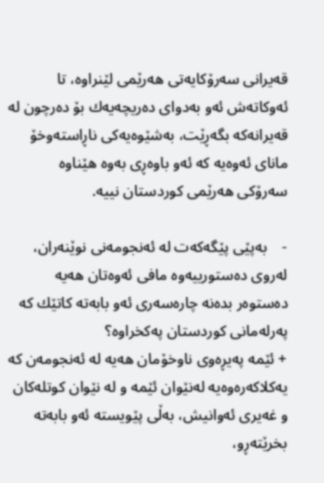قه‌یرانی سه‌رۆكایه‌تی هه‌رێمی لێنراوه‌، تا ئه‌وكاته‌ش ئه‌و به‌دوای‌ ده‌ریچه‌یه‌ك بۆ ده‌رچون له‌ قه‌یرانه‌كه‌ بگه‌ڕێت، به‌شێوه‌یه‌كی ناڕاسته‌وخۆ مانای‌ ئه‌وه‌یه‌ كه‌ ئه‌و باوه‌ڕی‌ به‌وه‌ هێناوه‌ سه‌رۆكی هه‌رێمی كوردستان نییه‌.

-    به‌پێی‌ پێگه‌كه‌ت له‌ ئه‌نجومه‌نی نوێنه‌ران، له‌روی‌ ده‌ستورییه‌وه‌ مافی ئه‌وه‌تان هه‌یه‌ ده‌ستوه‌ر بده‌نه‌ چاره‌سه‌ری‌ ئه‌و بابه‌ته‌ كاتێك كه‌ په‌رله‌مانی كوردستان په‌كخراوه‌؟
+ ئێمه‌ په‌یڕه‌وی ناوخۆمان هه‌یه‌ له‌ ئه‌نجومه‌ن كه‌ یه‌كلاكه‌ره‌وه‌یه‌ له‌نێوان ئێمه‌ و له‌ نێوان كوتله‌كان و غه‌یری‌ ئه‌وانیش، به‌ڵی پێویسته‌ ئه‌و بابه‌ته‌ بخرێته‌ڕو،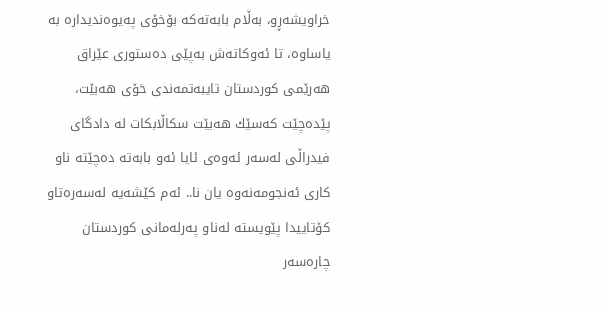خراویشه‌ڕو، به‌ڵام بابه‌ته‌كه‌ بۆخۆی‌ په‌یوه‌ندیداره‌ به‌ یاساوه‌، تا ئه‌وكاته‌ش به‌پێی‌ ده‌ستوری‌ عێراق هه‌رێمی كوردستان تایبه‌تمه‌ندی خۆی‌ هه‌بێت، پێده‌چێت كه‌سێك هه‌بێت سكاڵابكات له‌ دادگای‌ فیدراڵی‌ له‌سه‌ر ئه‌وه‌ی‌ ئایا ئه‌و بابه‌ته‌ ده‌چێته‌ ناو كاری‌ ئه‌نجومه‌نه‌وه‌ یان نا.. ئه‌م كێشه‌یه‌ له‌سه‌ره‌تاو كۆتاییدا پێویسته‌ له‌ناو په‌رله‌مانی كوردستان چاره‌سه‌ر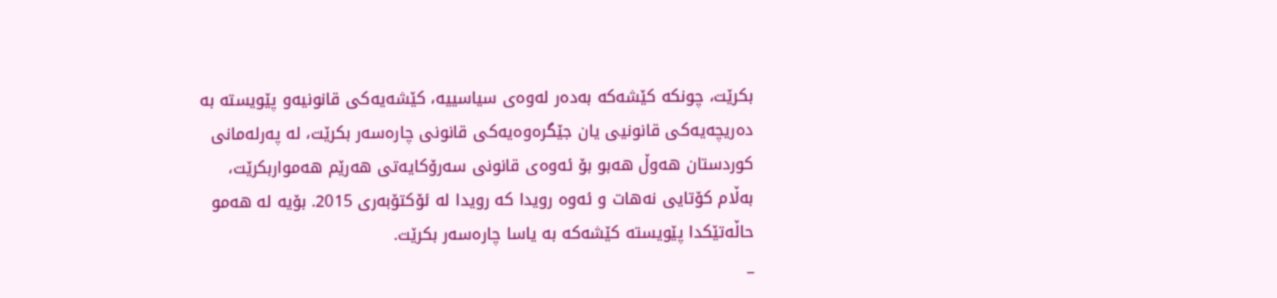بكرێت، چونكه‌ كێشه‌كه‌ به‌ده‌ر له‌وه‌ی سیاسییه‌، كێشه‌یه‌كی قانونیه‌و پێویسته‌ به‌ ده‌ریچه‌یه‌كی قانونیی یان جێگره‌وه‌یه‌كی قانونی چاره‌سه‌ر بكرێت، له‌ په‌رله‌مانی كوردستان هه‌وڵ هه‌بو بۆ ئه‌وه‌ی‌ قانونی‌ سه‌رۆكایه‌تی هه‌رێم هه‌مواربكرێت، به‌ڵام كۆتایی نه‌هات و ئه‌وه‌ رویدا كه‌ رویدا له‌ ئۆكتۆبه‌ری‌ 2015. بۆیه‌ له‌ هه‌مو حاڵه‌تێكدا پێویسته‌ كێشه‌كه‌ به‌ یاسا چاره‌سه‌ر بكرێت.
_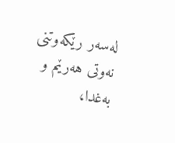له‌سه‌ر رێكه‌وتنی نه‌وتی هه‌رێم و به‌غدا،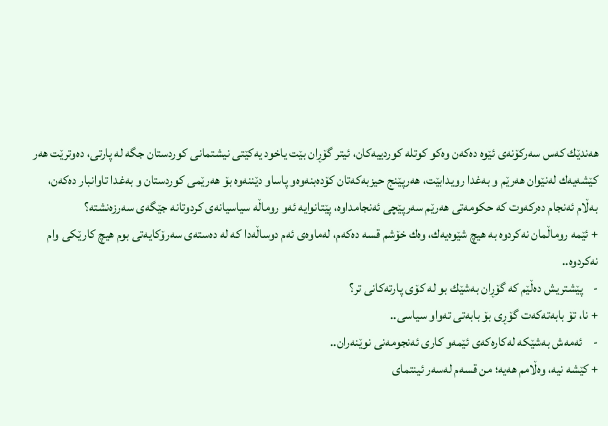هه‌ندێك كه‌س سه‌ركۆنه‌ی‌ ئێوه‌ ده‌كه‌ن وه‌كو كوتله‌ كوردییه‌كان، ئیتر گۆڕان بێت یاخود یه‌كێتی نیشتمانی كوردستان جگه‌ له‌ پارتی، ده‌وترێت هه‌ر كێشه‌یه‌ك له‌نێوان هه‌رێم و به‌غدا رویدابێت، هه‌رپێنج حیزبه‌كه‌تان كۆده‌بنه‌وه‌و پاساو دێننه‌وه‌ بۆ هه‌رێمی كوردستان و به‌غدا تاوانبار ده‌كه‌ن، به‌ڵام ئه‌نجام ده‌ركه‌وت كه‌ حكومه‌تی هه‌رێم سه‌رپێچی ئه‌نجامداوه‌، پێتانوایه‌ ئه‌و روماڵه‌ سیاسیانه‌ی‌ كردوتانه‌ جێگه‌ی‌ سه‌رزه‌نشته‌؟
+ ئێمه‌ روماڵمان نه‌كردوه‌ به‌ هیچ شێوه‌یه‌ك، وه‌ك خۆشم قسه‌ ده‌كه‌م، له‌ماوه‌ی‌ ئه‌م دوساڵه‌دا كه‌ له‌ ده‌سته‌ی‌ سه‌رۆكایه‌تی بوم هیچ كارێكی‌ وام نه‌كردوه‌..
-    پێشتریش ده‌ڵێم كه‌ گۆڕان به‌شێك بو له‌ كۆی‌ پارته‌كانی تر؟
+ نا، تۆ بابه‌ته‌كه‌ت گۆڕی‌ بۆ بابه‌تی ته‌واو سیاسی..
-    ئه‌مه‌ش به‌شێكه‌ له‌كاره‌كه‌ی‌ ئێمه‌و كاری‌ ئه‌نجومه‌نی نوێنه‌ران..
+ كێشه‌ نیه‌، وه‌ڵامم هه‌یه‌؛ من قسه‌م له‌سه‌ر ئینتمای‌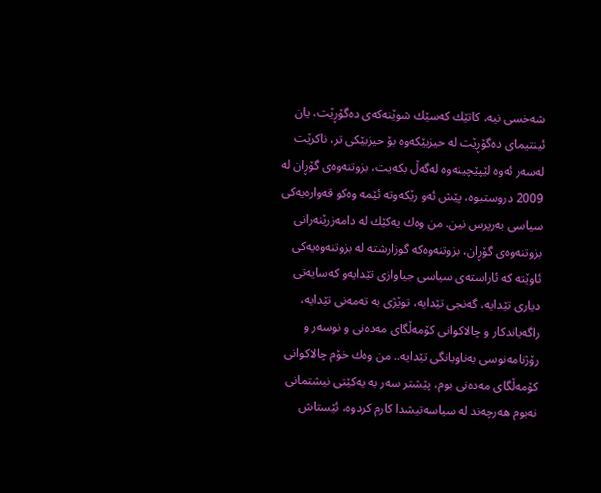شه‌خسی نیه‌، كاتێك كه‌سێك شوێنه‌كه‌ی‌ ده‌گۆڕێت، یان ئینتیمای‌ ده‌گۆڕێت له‌ حیزبێكه‌وه‌ بۆ حیزبێكی تر، ناكرێت له‌سه‌ر ئه‌وه‌ لێپێچینه‌وه‌ له‌گه‌ڵ بكه‌یت، بزوتنه‌وه‌ی‌ گۆڕان له‌ 2009 دروستبوه‌، پێش ئه‌و رێكه‌وته‌ ئێمه‌ وه‌كو قه‌واره‌یه‌كی سیاسی به‌رپرس نین. من وه‌ك یه‌كێك له‌ دامه‌زرێنه‌رانی بزوتنه‌وه‌ی‌ گۆڕان، بزوتنه‌وه‌كه‌ گوزارشته‌ له‌ بزوتنه‌وه‌یه‌كی ئاوێته‌ كه‌ ئاراسته‌ی‌ سیاسی جیاوازی تێدایه‌و كه‌سایه‌تی دیاری تێدایه‌، گه‌نجی تێدایه‌، توێژی به‌ ته‌مه‌نی تێدایه‌، راگه‌یاندكار و چالاكوانی كۆمه‌ڵگای‌ مه‌ده‌نی و نوسه‌ر و رۆژنامه‌نوسی به‌ناوبانگی تێدایه‌.. من وه‌ك خۆم چالاكوانی كۆمه‌ڵگای‌ مه‌ده‌نی بوم، پێشتر سه‌ر به‌ یه‌كێتی نیشتمانی نه‌بوم هه‌رچه‌ند له‌ سیاسه‌تیشدا كارم كردوه‌، ئێستاش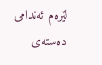لێره‌م ئه‌ندامی ده‌سته‌ی‌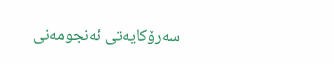سه‌رۆكایه‌تی ئه‌نجومه‌نی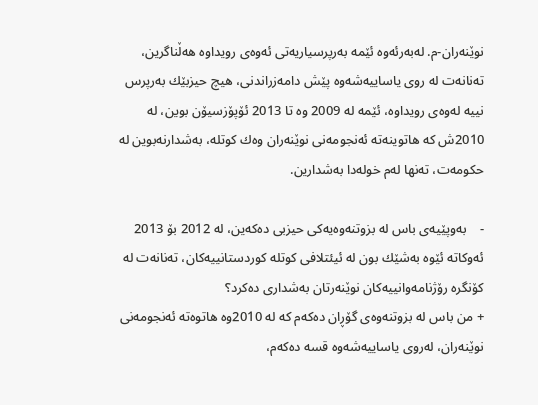نوێنه‌ران-م. له‌به‌رئه‌وه‌ ئێمه‌ به‌رپرسیاریه‌تی ئه‌وه‌ی‌ رویداوه‌ هه‌ڵناگرین، ته‌نانه‌ت له‌ روی‌ یاساییه‌شه‌وه‌ پێش دامه‌زراندنی، هیچ حیزبێك به‌رپرس نییه‌ له‌وه‌ی‌ رویداوه‌، ئێمه‌ له‌ 2009 وه‌ تا 2013 ئۆپۆزسیۆن بوین، له‌ 2010ش كه‌ هاتوینه‌ته‌ ئه‌نجومه‌نی نوێنه‌ران وه‌ك كوتله‌، به‌شدارنه‌بوین له‌ حكومه‌ت، ته‌نها له‌م خوله‌دا به‌شدارین.

-    به‌وپێیه‌ی‌ باس له‌ بزوتنه‌وه‌یه‌كی حیزبی ده‌كه‌ین، له‌ 2012 بۆ 2013 ئه‌وكاته‌ ئێوه‌ به‌شێك بون له‌ ئیئتلافی كوتله‌ كوردستانییه‌كان، ته‌نانه‌ت له‌ كۆنگره‌ رۆژنامه‌وانییه‌كان نوێنه‌رتان به‌شداری‌ ده‌كرد؟
+ من باس له‌ بزوتنه‌وه‌ی‌ گۆڕان ده‌كه‌م كه‌ له‌ 2010وه‌ هاتوه‌ته‌ ئه‌نجومه‌نی نوێنه‌ران، له‌روی‌ یاساییه‌شه‌وه‌ قسه‌ ده‌كه‌م،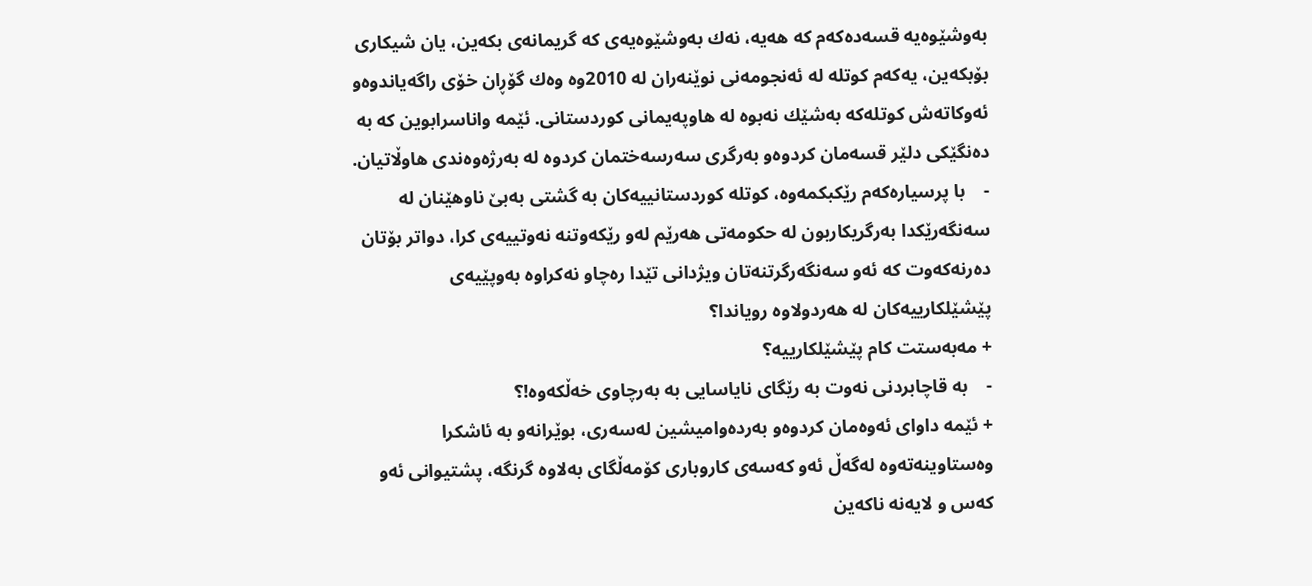به‌وشێوه‌یه‌ قسه‌ده‌كه‌م كه‌ هه‌یه‌، نه‌ك به‌وشێوه‌یه‌ی‌ كه‌ گریمانه‌ی‌ بكه‌ین، یان شیكاری‌ بۆبكه‌ین، یه‌كه‌م كوتله‌ له‌ ئه‌نجومه‌نی نوێنه‌ران له‌ 2010وه‌ وه‌ك گۆڕان خۆی‌ راگه‌یاندوه‌و ئه‌وكاته‌ش كوتله‌كه‌ به‌شێك نه‌بوه‌ له‌ هاوپه‌یمانی كوردستانی. ئێمه‌ واناسرابوین كه‌ به‌ ده‌نگێكی دلێر قسه‌مان كردوه‌و به‌رگری سه‌رسه‌ختمان كردوه‌ له‌ به‌رژه‌وه‌ندی هاوڵاتیان.
-    با پرسیاره‌كه‌م رێكبكمه‌وه‌، كوتله‌ كوردستانییه‌كان به‌ گشتی‌ به‌بێ ناوهێنان له‌ سه‌نگه‌رێكدا به‌رگریكاربون له‌ حكومه‌تی هه‌رێم له‌و رێكه‌وتنه‌ نه‌وتییه‌ی كرا، دواتر بۆتان ده‌رنه‌كه‌وت كه‌ ئه‌و سه‌نگه‌رگرتنه‌تان ویژدانی تێدا ره‌چاو نه‌كراوه‌ به‌وپێیه‌ی‌ پێشێلكارییه‌كان له‌ هه‌ردولاوه‌ رویاندا؟
+ مه‌به‌ستت كام پێشێلكارییه‌؟
-    به‌ قاچابردنی نه‌وت به‌ رێگای‌ نایاسایی به‌ به‌رچاوی‌ خه‌ڵكه‌وه‌!؟
+ ئێمه‌ داوای‌ ئه‌وه‌مان كردوه‌و به‌رده‌وامیشین له‌سه‌ری‌، بوێرانه‌و به‌ ئاشكرا وه‌ستاوینه‌ته‌وه‌ له‌گه‌ڵ ئه‌و كه‌سه‌ی‌ كاروباری كۆمه‌ڵگای به‌لاوه‌ گرنگه‌، پشتیوانی ئه‌و كه‌س و لایه‌نه‌ ناكه‌ین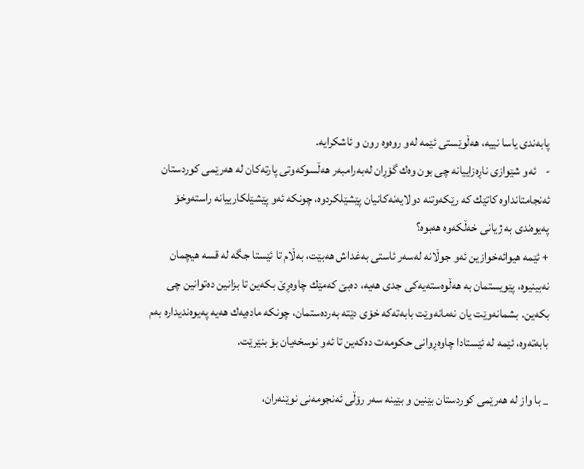پابه‌ندی یاسا نییه‌، هه‌ڵوێستی‌ ئێمه‌ له‌و روه‌وه‌ رون و ئاشكرایه‌.
-    ئه‌و شێوازی‌ ناڕه‌زاییانه‌ چی بون وه‌ك گۆڕان له‌به‌رامبه‌ر هه‌ڵسوكه‌وتی پارته‌كان له‌ هه‌رێمی كوردستان ئه‌نجامتانداوه‌ كاتێك كه‌ رێكه‌وتنه‌ دولایه‌نه‌كانیان پێشێلكردوه‌، چونكه‌ ئه‌و پێشێلكارییانه‌ راسته‌وخۆ په‌یوه‌ندی به‌ ژیانی خه‌ڵكه‌وه‌ هه‌بوه‌؟
+ ئێمه‌ هیوائه‌خوازین ئه‌و جوڵانه‌ له‌سه‌ر ئاستی‌ به‌غداش هه‌بێت، به‌ڵام تا ئێستا جگه‌ له‌ قسه‌ هیچمان نه‌بینیوه‌، پێویستمان به‌ هه‌ڵوه‌سته‌یه‌كی جدی هه‌یه‌، ده‌بێ كه‌مێك چاوه‌ڕێ بكه‌ین تا بزانین ده‌توانین چی بكه‌ین. بشمانه‌وێت یان نه‌مانه‌وێت بابه‌ته‌كه‌ خۆی‌ دێته‌ به‌رده‌ستمان، چونكه‌ ماده‌یه‌ك هه‌یه‌ په‌یوه‌ندیداره‌ به‌م بابه‌ته‌وه‌، ئێمه‌ له‌ ئێستادا چاوه‌ڕوانی حكومه‌ت ده‌كه‌ین تا ئه‌و نوسخه‌یان بۆ بنێرێت.

_ با واز له‌ هه‌رێمی كوردستان بێنین و بێینه‌ سه‌ر رۆڵی‌ ئه‌نجومه‌نی نوێنه‌ران،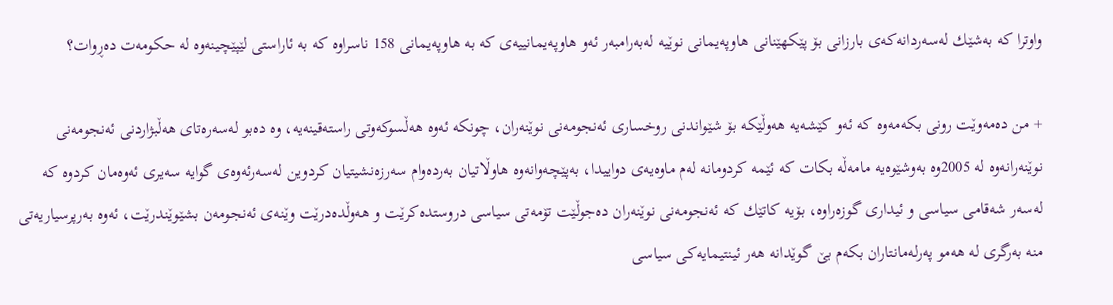واوترا كه‌ به‌شێك له‌سه‌ردانه‌كه‌ی‌ بارزانی بۆ پێكهێنانی هاوپه‌یمانی نوێیه‌ له‌به‌رامبه‌ر ئه‌و هاوپه‌یمانییه‌ی‌ كه‌ به‌ هاوپه‌یمانی‌ 158 ناسراوه‌ كه‌ به‌ ئاراستی‌ لێپێچینه‌وه‌ له‌ حكومه‌ت ده‌ڕوات؟

+ من ده‌مه‌وێت رونی بكه‌مه‌وه‌ كه‌ ئه‌و كێشه‌یه‌ هه‌وڵێكه‌ بۆ شێواندنی روخساری‌ ئه‌نجومه‌نی نوێنه‌ران، چونكه‌ ئه‌وه‌ هه‌ڵسوكه‌وتی راسته‌قینه‌یه‌، وه‌ ده‌بو له‌سه‌ره‌تای‌ هه‌ڵبژاردنی ئه‌نجومه‌نی نوێنه‌رانه‌وه‌ له‌ 2005وه‌ به‌وشێوه‌یه‌ مامه‌ڵه‌ بكات كه‌ ئێمه‌ كردومانه‌ له‌م ماوه‌یه‌ی‌ دواییدا، به‌پێچه‌وانه‌وه‌ هاوڵاتیان به‌رده‌وام سه‌رزه‌نشیتیان كردوین له‌سه‌رئه‌وه‌ی‌ گوایه‌ سه‌یری‌ ئه‌وه‌مان كردوه‌ كه‌ له‌سه‌ر شه‌قامی سیاسی و ئیداری‌ گوزه‌راوه‌، بۆیه‌ كاتێك كه‌ ئه‌نجومه‌نی نوێنه‌ران ده‌جوڵێت تۆمه‌تی سیاسی دروستده‌كرێت و هه‌وڵده‌درێت وێنه‌ی‌ ئه‌نجومه‌ن بشێوێندرێت، ئه‌وه‌ به‌رپرسیاریه‌تی منه‌ به‌رگری له‌ هه‌مو په‌رله‌مانتاران بكه‌م بێ گوێدانه‌ هه‌ر ئینتیمایه‌كی سیاسی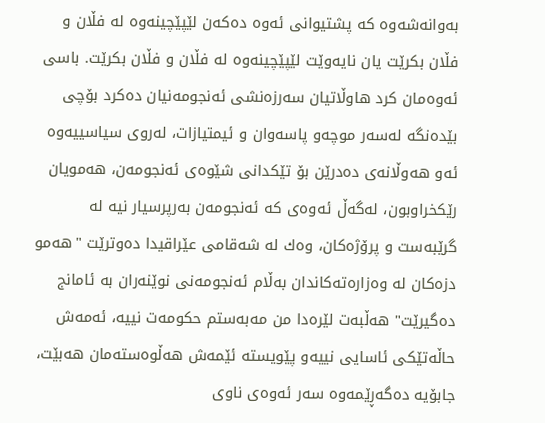به‌وانه‌شه‌وه‌ كه‌ پشتیوانی ئه‌وه‌ ده‌كه‌ن لێپێچینه‌وه‌ له‌ فڵان و فڵان بكرێت یان نایه‌وێت لێپێچینه‌وه‌ له‌ فڵان و فڵان بكرێت. باسی ئه‌وه‌مان كرد هاوڵاتیان سه‌رزه‌نشی ئه‌نجومه‌نیان ده‌كرد بۆچی بێده‌نگه‌ له‌سه‌ر موچه‌و پاسه‌وان و ئیمتیازات، له‌روی‌ سیاسییه‌وه‌ ئه‌و هه‌وڵانه‌ی‌ ده‌درێن بۆ تێكدانی‌ شێوه‌ی‌ ئه‌نجومه‌ن، هه‌مویان رێكخراوبون، له‌گه‌ڵ ئه‌وه‌ی‌ كه‌ ئه‌نجومه‌ن به‌رپرسیار نیه‌ له‌ گرێبه‌ست و پرۆژه‌كان، وه‌ك له‌ شه‌قامی عێراقیدا ده‌وترێت "هه‌مو دزه‌كان له‌ وه‌زاره‌ته‌كاندان به‌ڵام ئه‌نجومه‌نی نوێنه‌ران به‌ ئامانج ده‌گیرێت" هه‌ڵبه‌ت لێره‌دا من مه‌به‌ستم حكومه‌ت نییه‌، ئه‌مه‌ش حاڵه‌تێكی ئاسایی نییه‌و پێویسته‌ ئێمه‌ش هه‌ڵوه‌سته‌مان هه‌بێت، جابۆیه‌ ده‌گه‌ڕێمه‌وه‌ سه‌ر ئه‌وه‌ی‌ ناوی‌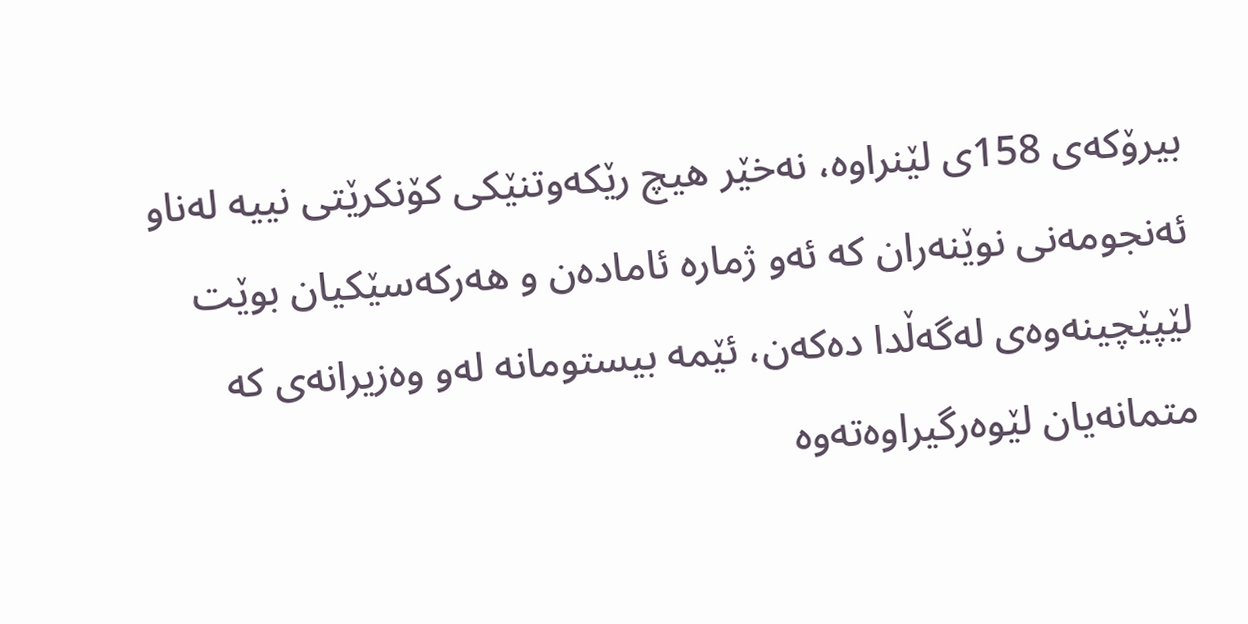بیرۆكه‌ی‌ 158ی‌ لێنراوه‌، نه‌خێر هیچ رێكه‌وتنێكی كۆنكرێتی نییه‌ له‌ناو ئه‌نجومه‌نی نوێنه‌ران كه‌ ئه‌و ژماره‌ ئاماده‌ن و هه‌ركه‌سێكیان بوێت لێپێچینه‌وه‌ی‌ له‌گه‌ڵدا ده‌كه‌ن، ئێمه‌ بیستومانه‌ له‌و وه‌زیرانه‌ی‌ كه‌ متمانه‌یان لێوه‌رگیراوه‌ته‌وه‌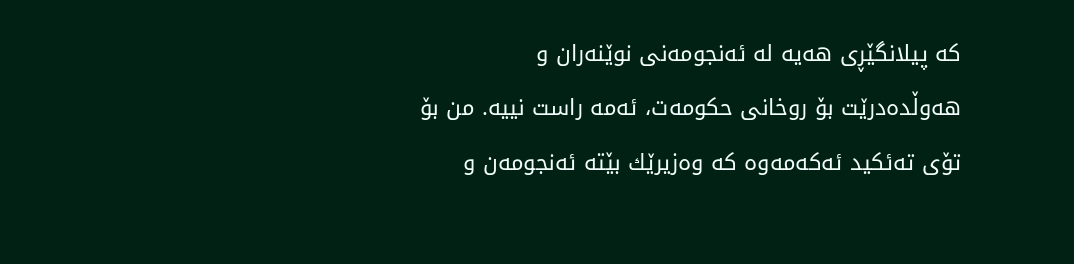كه‌ پیلانگێڕی هه‌یه‌ له‌ ئه‌نجومه‌نی نوێنه‌ران و هه‌وڵده‌درێت بۆ روخانی حكومه‌ت، ئه‌مه‌ راست نییه‌. من بۆ تۆی‌ ته‌ئكید ئه‌كه‌مه‌وه‌ كه‌ وه‌زیرێك بێته‌ ئه‌نجومه‌ن و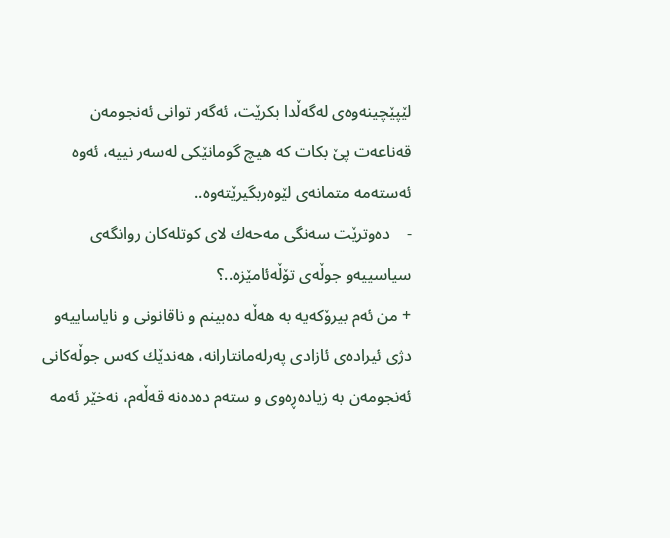لێپێچینه‌وه‌ی‌ له‌گه‌ڵدا بكرێت، ئه‌گه‌ر توانی ئه‌نجومه‌ن قه‌ناعه‌ت پێ بكات كه‌ هیچ گومانێكی له‌سه‌ر نییه‌، ئه‌وه‌ ئه‌سته‌مه‌ متمانه‌ی‌ لێوه‌ربگیرێته‌وه‌..
-    ده‌وترێت سه‌نگی مه‌حه‌ك لای‌ كوتله‌كان روانگه‌ی‌ سیاسییه‌و جوڵه‌ی تۆڵه‌ئامێزه‌..؟
+ من ئه‌م بیرۆكه‌یه‌ به‌ هه‌ڵه‌ ده‌بینم و ناقانونی و نایاساییه‌و دژی‌ ئیراده‌ی‌ ئازادی په‌رله‌مانتارانه‌، هه‌ندێك كه‌س جوڵه‌كانی‌ ئه‌نجومه‌ن به‌ زیاده‌ڕه‌وی و سته‌م ده‌ده‌نه‌ قه‌ڵه‌م، نه‌خێر ئه‌مه‌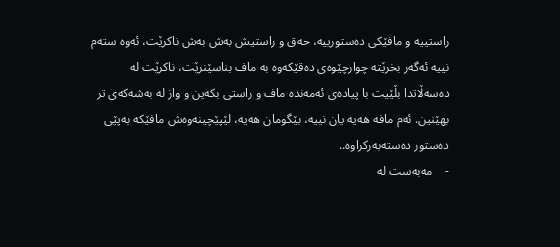راستییه‌ و مافێكی ده‌ستورییه‌، حه‌ق و راستیش به‌ش به‌ش ناكرێت، ئه‌وه‌ سته‌م نییه‌ ئه‌گه‌ر بخرێته‌ چوارچێوه‌ی‌ ده‌قێكه‌وه‌ به‌ ماف بناسێنرێت، ناكرێت له‌ ده‌سه‌ڵاتدا بڵێیت با پیاده‌ی‌ ئه‌مه‌نده‌ ماف و راستی بكه‌ین و واز له‌ به‌شه‌كه‌ی‌ تر بهێنین. ئه‌م مافه‌ هه‌یه‌ یان نییه‌، بێگومان هه‌یه‌، لێپێچینه‌وه‌ش مافێكه‌ به‌پێی‌ ده‌ستور ده‌سته‌به‌ركراوه‌..
-    مه‌به‌ست له‌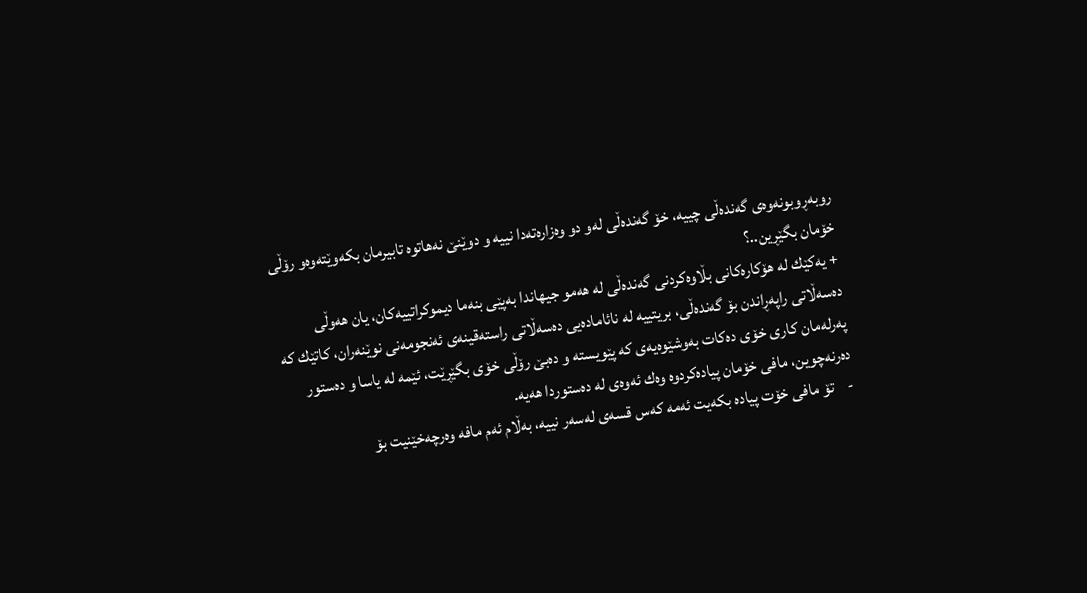روبه‌ڕوبونه‌وه‌ی‌ گه‌نده‌ڵی چییه‌، خۆ گه‌نده‌ڵی له‌و دو وه‌زاره‌ته‌دا نییه‌ و دوێنێ نه‌هاتوه‌ تابیرمان بكه‌وێته‌وه‌و رۆڵی خۆمان بگێڕین..؟
+ یه‌كێك له‌ هۆكاره‌كانی‌ بڵاوه‌كردنی گه‌نده‌ڵی له‌ هه‌مو جیهاندا به‌پێی‌ بنه‌ما دیموكراتییه‌كان، یان هه‌وڵی ده‌سه‌ڵاتی راپه‌ڕاندن بۆ گه‌نده‌ڵی‌، بریتییه‌ له‌ نائاماده‌یی ده‌سه‌ڵاتی راسته‌قینه‌ی ئه‌نجومه‌نی نوێنه‌ران، كاتێك كه‌ په‌رله‌مان كاری‌ خۆی ده‌كات به‌وشێوه‌یه‌ی‌ كه‌ پێویسته‌ و ده‌بێ رۆڵی خۆی بگێڕێت، ئێمه‌ له‌ یاسا و ده‌ستور ده‌رنه‌چوین، مافی خۆمان پیاده‌كردوه‌ وه‌ك ئه‌وه‌ی‌ له‌ ده‌ستوردا هه‌یه‌.
-    تۆ مافی خۆت پیاده‌ بكه‌یت ئه‌مه‌ كه‌س قسه‌ی‌ له‌سه‌ر نییه‌، به‌ڵام ئه‌م مافه‌ وه‌رچه‌خێنیت بۆ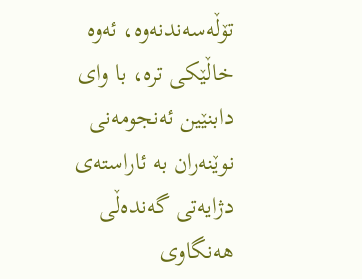تۆڵه‌سه‌ندنه‌وه‌، ئه‌وه‌ خاڵێكی تره‌، با وای‌ دابنێین ئه‌نجومه‌نی نوێنه‌ران به‌ ئاراسته‌ی‌ دژایه‌تی گه‌نده‌ڵی هه‌نگاوی‌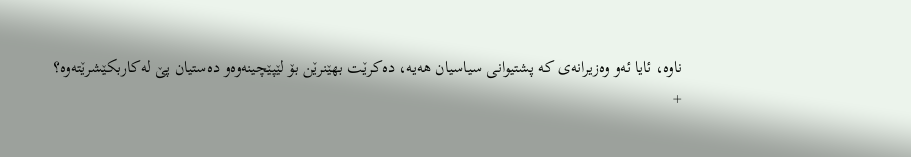ناوه‌، ئایا ئه‌و وه‌زیرانه‌ی‌ كه‌ پشتیوانی سیاسیان هه‌یه‌، ده‌كرێت بهێنرێن بۆ لێپێچینه‌وه‌و ده‌ستیان پێ له‌كاربكێشرێته‌وه‌؟
+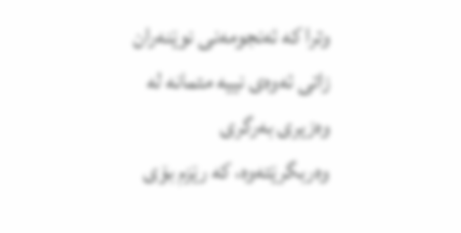وترا كه‌ ئه‌نجومه‌نی نوێنه‌ران زاتی ئه‌وه‌ی‌ نییه‌ متمانه‌ له‌ وه‌زیری‌ به‌رگری وه‌ربگرێته‌وه‌، كه‌ رێزم بۆی‌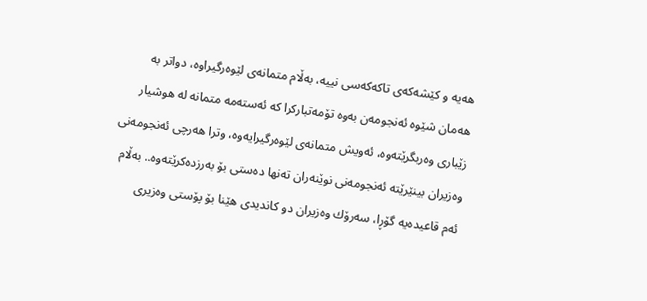هه‌یه‌ و كێشه‌كه‌ی‌ تاكه‌كه‌سی نییه‌، به‌ڵام متمانه‌ی‌ لێوه‌رگیراوه‌، دواتر به‌ هه‌مان شێوه‌ ئه‌نجومه‌ن به‌وه‌ تۆمه‌تباركرا كه‌ ئه‌سته‌مه‌ متمانه‌ له‌ هوشیار زێباری‌ وه‌ربگرێته‌وه‌، ئه‌ویش متمانه‌ی‌ لێوه‌رگیرایه‌وه‌، وترا هه‌رچی ئه‌نجومه‌نی وه‌زیران بینێرێته‌ ئه‌نجومه‌نی نوێنه‌ران ته‌نها ده‌ستی بۆ به‌رزده‌كرێته‌وه‌.. به‌ڵام ئه‌م قاعیده‌یه‌ گۆڕا، سه‌رۆك وه‌زیران دو كاندیدی‌ هێنا بۆ پۆستی‌ وه‌زیری‌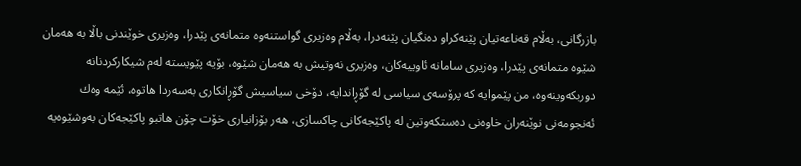بازرگانی، به‌ڵام قه‌ناعه‌تیان پێنه‌كراو ده‌نگیان پێنه‌درا، به‌ڵام وه‌زیری‌ گواستنه‌وه‌ متمانه‌ی‌ پێدرا، وه‌زیری‌ خوێندنی باڵا به‌ هه‌مان شێوه‌ متمانه‌ی‌ پێدرا، وه‌زیری‌ سامانه‌ ئاوییه‌كان، وه‌زیری‌ نه‌وتیش به‌ هه‌مان شێوه‌، بۆیه‌ پێویسته‌ له‌م شیكاركردنانه‌ دوربكه‌وینه‌وه‌، من پێموایه‌ كه‌ پرۆسه‌ی‌ سیاسی له‌ گۆڕاندایه‌، دۆخی سیاسیش گۆڕانكاری به‌سه‌ردا هاتوه‌، ئێمه‌ وه‌ك ئه‌نجومه‌نی نوێنه‌ران خاوه‌نی ده‌ستكه‌وتین له‌ پاكێجه‌كانی چاكسازی، هه‌ر بۆزانیاری خۆت چۆن هاتبو پاكێجه‌كان به‌وشێوه‌یه‌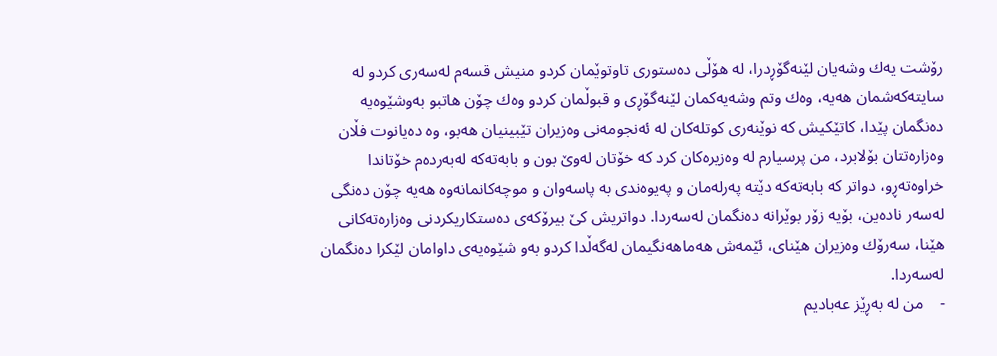رۆشت یه‌ك وشه‌یان لێنه‌گۆڕدرا، له‌ هۆڵی ده‌ستوری تاوتوێمان كردو منیش قسه‌م له‌سه‌ری‌ كردو له‌ سایته‌كه‌شمان هه‌یه‌، وه‌ك وتم وشه‌یه‌كمان لێنه‌گۆڕی و قبوڵمان كردو وه‌ك چۆن هاتبو به‌وشێوه‌یه‌ ده‌نگمان پێدا، كاتێكیش كه‌ نوێنه‌ری كوتله‌كان له‌ ئه‌نجومه‌نی وه‌زیران تێبینیان هه‌بو، وه‌ ده‌یانوت فڵان وه‌زاره‌تتان بۆلابرد، من پرسیارم له‌ وه‌زیره‌كان كرد كه‌ خۆتان له‌وێ بون و بابه‌ته‌كه‌ له‌به‌رده‌م خۆتاندا خراوه‌ته‌ڕو، دواتر كه‌ بابه‌ته‌كه‌ دێته‌ په‌رله‌مان و په‌یوه‌ندی به‌ پاسه‌وان و موچه‌كانمانه‌وه‌ هه‌یه‌ چۆن ده‌نگی له‌سه‌ر ناده‌ین، بۆیه‌ زۆر بوێرانه‌ ده‌نگمان له‌سه‌ردا. دواتریش كێ بیرۆكه‌ی‌ ده‌ستكاریكردنی وه‌زاره‌ته‌كانی هێنا، سه‌رۆك وه‌زیران هێنای‌، ئێمه‌ش هه‌ماهه‌نگیمان له‌گه‌ڵدا كردو به‌و شێوه‌یه‌ی‌ داوامان لێكرا ده‌نگمان له‌سه‌ردا.
-    من له‌ به‌ڕێز عه‌بادیم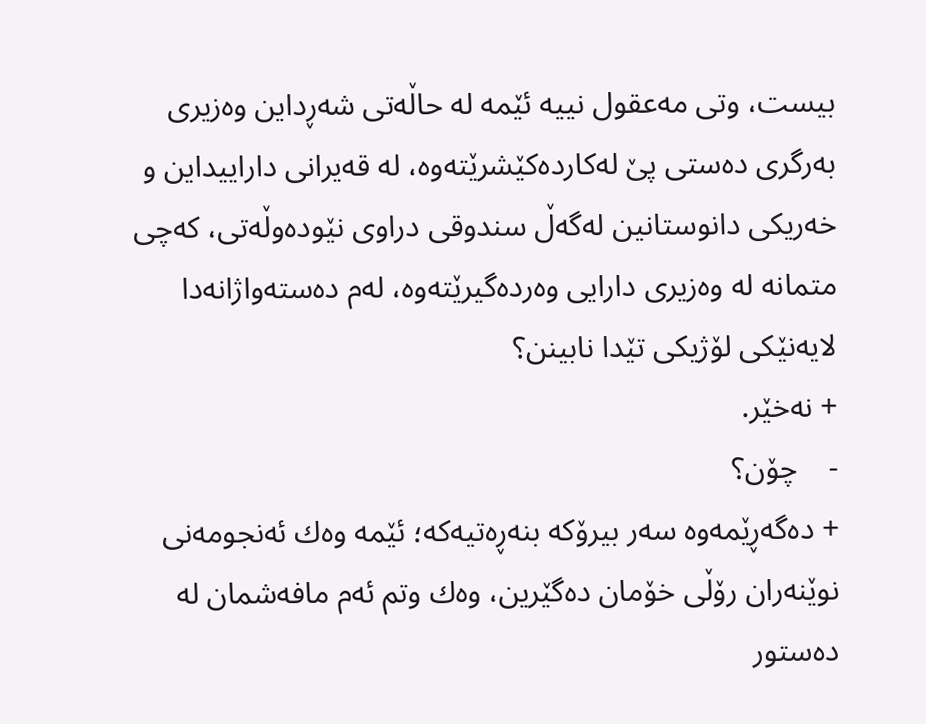بیست، وتی مه‌عقول نییه‌ ئێمه‌ له‌ حاڵه‌تی شه‌ڕداین وه‌زیری‌ به‌رگری ده‌ستی‌ پێ له‌كارده‌كێشرێته‌وه‌، له‌ قه‌یرانی داراییداین و خه‌ریكی دانوستانین له‌گه‌ڵ سندوقی دراوی نێوده‌وڵه‌تی، كه‌چی متمانه‌ له‌ وه‌زیری‌ دارایی‌ وه‌رده‌گیرێته‌وه‌، له‌م ده‌سته‌واژانه‌دا لایه‌نێكی لۆژیكی تێدا نابینن؟
+ نه‌خێر.
-    چۆن؟
+ ده‌گه‌ڕێمه‌وه‌ سه‌ر بیرۆكه‌ بنه‌ڕه‌تیه‌كه‌؛ ئێمه‌ وه‌ك ئه‌نجومه‌نی نوێنه‌ران رۆڵی خۆمان ده‌گێرین، وه‌ك وتم ئه‌م مافه‌شمان له‌ ده‌ستور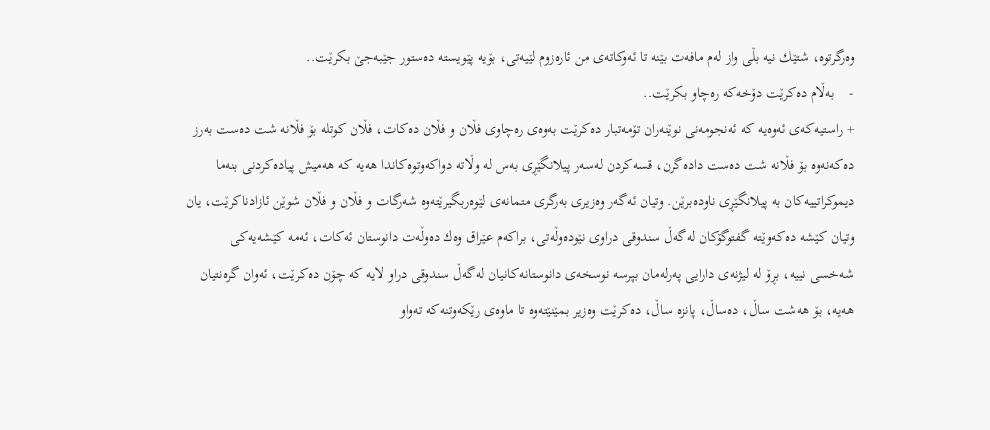وه‌رگرتوه‌، شتێك نیه‌ بڵی واز له‌م مافه‌ت بێنه‌ تا ئه‌وكاته‌ی‌ من ئاره‌زوم لێیه‌تی، بۆیه‌ پێویسته‌ ده‌ستور جێبه‌جێ بكرێت..
-    به‌ڵام ده‌كرێت دۆخه‌كه‌ ره‌چاو بكرێت..
+ راستیه‌كه‌ی‌ ئه‌وه‌یه‌ كه‌ ئه‌نجومه‌نی نوێنه‌ران تۆمه‌تبار ده‌كرێت به‌وه‌ی‌ ره‌چاوی فڵان و فڵان ده‌كات، فڵان كوتله‌ بۆ فڵانه‌ شت ده‌ست به‌رز ده‌كه‌نه‌وه‌ بۆ فڵانه‌ شت ده‌ست داده‌گرن، قسه‌كردن له‌سه‌ر پیلانگێڕی‌ به‌س له‌ وڵاته‌ دواكه‌وتوه‌كاندا هه‌یه‌ كه‌ هه‌میش پیاده‌كردنی بنه‌ما دیموكراتییه‌كان به‌ پیلانگێڕی‌ ناوده‌برێن. وتیان ئه‌گه‌ر وه‌زیری‌ به‌رگری‌ متمانه‌ی‌ لێوه‌ربگیرێته‌وه‌ شه‌رگات و فڵان و فڵان شوێن ئازادناكرێت، یان وتیان كێشه‌ ده‌كه‌وێته‌ گفتوگۆكان له‌گه‌ڵ سندوقی دراوی نێوده‌وڵه‌تی، براكه‌م عێراق وه‌ك ده‌وڵه‌ت دانوستان ئه‌كات، ئه‌مه‌ كێشه‌یه‌كی شه‌خسی نییه‌، بڕۆ له‌ لیژنه‌ی‌ دارایی په‌رله‌مان بپرسه‌ نوسخه‌ی‌ دانوستانه‌كانیان له‌گه‌ڵ سندوقی دراو لایه‌ كه‌ چۆن ده‌كرێت، ئه‌وان گره‌نتیان هه‌یه‌، بۆ هه‌شت ساڵ، ده‌ساڵ، پانزه‌ ساڵ، ده‌كرێت وه‌زیر بمێنێته‌وه‌ تا ماوه‌ی‌ رێكه‌وتنه‌كه‌ ته‌واو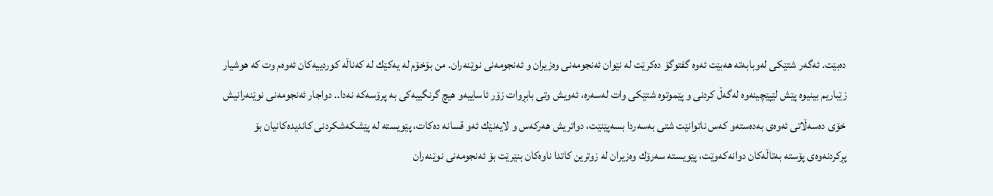ده‌بێت. ئه‌گه‌ر شتێكی له‌وبابه‌ته‌ هه‌بێت ئه‌وه‌ گفتوگۆ ده‌كرێت له‌ نێوان ئه‌نجومه‌نی وه‌زیران و ئه‌نجومه‌نی نوێنه‌ران. من بۆخۆم له‌ یه‌كێك له‌ كه‌ناڵه‌ كوردییه‌كان ئه‌وه‌م وت كه‌ هوشیار زێباریم بینیوه‌ پێش لێپێچینه‌وه‌ له‌گه‌ڵ كردنی و پێموتوه‌ شتێكی‌ وات له‌سه‌ره‌، ئه‌ویش وتی بابڕوات زۆر ئاساییه‌و هیچ گرنگییه‌كی به‌ پرۆسه‌كه‌ نه‌دا.. دواجار ئه‌نجومه‌نی نوێنه‌رانیش خۆی‌ ده‌سه‌ڵاتی ئه‌وه‌ی‌ به‌ده‌سته‌و كه‌س ناتوانێت شتی‌ به‌سه‌ردا بسه‌پێنێت، دواتریش هه‌ركه‌س و لایه‌نێك ئه‌و قسانه‌ ده‌كات، پێویسته‌ له‌ پێشكه‌شكردنی كاندیده‌كانیان بۆ پڕكردنه‌وه‌ی‌ پۆسته‌ به‌تاڵه‌كان دوانه‌كه‌وێت، پێویسته‌ سه‌رۆك وه‌زیران له‌ زوترین كاتدا ناوه‌كان بنێرێت بۆ ئه‌نجومه‌نی‌ نوێنه‌ران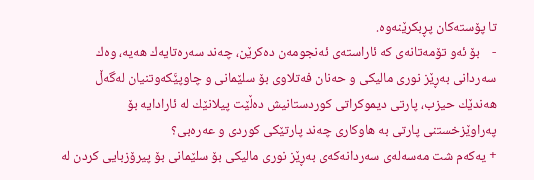تا پۆسته‌كان پڕبكرێنه‌وه‌.
-    بۆ ئه‌و تۆمه‌تانه‌ی‌ كه‌ ئاراسته‌ی‌ ئه‌نجومه‌ن ده‌كرێن، چه‌ند سه‌ره‌تایه‌ك هه‌یه‌، وه‌ك سه‌ردانی به‌ڕێز نوری مالیكی و حه‌نان فه‌تلاوی بۆ سلێمانی و چاوپێَكه‌وتنیان له‌گه‌ڵ هه‌ندێك حیزب، پارتی دیموكراتی كوردستانیش ده‌ڵێت پیلانێك له‌ ئارادایه‌ بۆ په‌راوێزخستنی پارتی به‌ هاوكاری‌ چه‌ند پارتێكی كوردی و عه‌ره‌بی؟
+ یه‌كه‌م شت مه‌سه‌له‌ی‌ سه‌ردانه‌كه‌ی‌ به‌ڕێز نوری‌ مالیكی بۆ سلێمانی بۆ پیرۆزبایی كردن له‌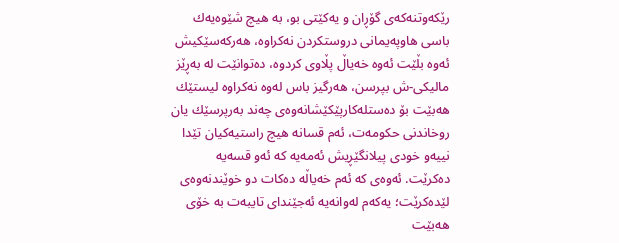رێكه‌وتنه‌كه‌ی‌ گۆڕان و یه‌كێتی بو، به‌ هیچ شێوه‌یه‌ك باسی‌ هاوپه‌یمانی دروستكردن نه‌كراوه‌، هه‌ركه‌سێكیش ئه‌وه‌ بڵێت ئه‌وه‌ خه‌یاڵ پڵاوی كردوه‌، ده‌توانێت له‌ به‌ڕێز مالیكی-ش بپرسن، هه‌رگیز باس له‌وه‌ نه‌كراوه‌ لیستێك هه‌بێت بۆ ده‌ستله‌كارپێكێشانه‌وه‌ی‌ چه‌ند به‌رپرسێك یان روخاندنی حكومه‌ت، ئه‌م قسانه‌ هیچ راستیه‌كیان تێدا نییه‌و خودی پیلانگێڕیش ئه‌مه‌یه‌ كه‌ ئه‌و قسه‌یه‌ ده‌كرێت. ئه‌وه‌ی‌ كه‌ ئه‌م خه‌یاڵه‌ ده‌كات دو خوێندنه‌وه‌ی‌ لێده‌كرێت؛ یه‌كه‌م له‌وانه‌یه‌ ئه‌جێندای تایبه‌ت به‌ خۆی‌ هه‌بێت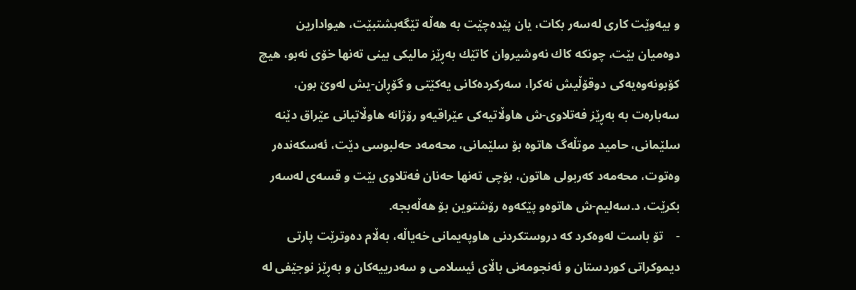و بیه‌وێت كاری‌ له‌سه‌ر بكات، یان پێده‌چێت به‌ هه‌ڵه‌ تێگه‌بشتبێت، هیوادارین دوه‌میان بێت، چونكه‌ كاك نه‌وشیروان كاتێك به‌ڕێز مالیكی بینی ته‌نها خۆی‌ نه‌بو، هیچ كۆبونه‌وه‌یه‌كی دوقۆڵیش نه‌كرا، سه‌ركرده‌كانی یه‌كێتی و گۆڕان-یش له‌وێ بون، سه‌باره‌ت به‌ به‌ڕێز فه‌تلاوی-ش هاوڵاتیه‌كی عێراقیه‌و رۆژانه‌ هاوڵاتیانی عێراق دێنه‌ سلێمانی، حامید موتڵه‌گ هاتوه‌ بۆ سلێمانی، محه‌مه‌د حه‌لبوسی دێت، ئه‌سكه‌نده‌ر وه‌توت، محه‌مه‌د كه‌ربولی هاتون، بۆچی ته‌نها حه‌نان فه‌تلاوی بێت و قسه‌ی‌ له‌سه‌ر بكرێت، د.سه‌لیم-ش هاتوه‌و پێكه‌وه‌ رۆشتوین بۆ هه‌ڵه‌بجه‌.
-    تۆ باست له‌وه‌كرد كه‌ دروستكردنی هاوپه‌یمانی خه‌یاڵه‌، به‌ڵام ده‌وترێت پارتی دیموكراتی كوردستان و ئه‌نجومه‌نی باڵای‌ ئیسلامی و سه‌درییه‌كان و به‌ڕێز نوجێفی له‌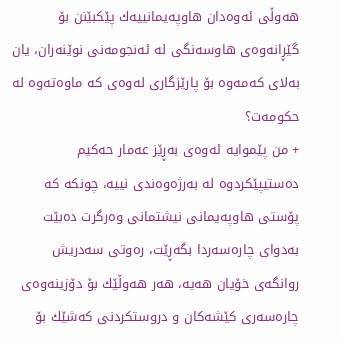هه‌وڵی ئه‌وه‌دان هاوپه‌یمانییه‌ك پێكبێنن بۆ گێڕانه‌وه‌ی‌ هاوسه‌نگی له‌ ئه‌نجومه‌نی نوێنه‌ران، یان به‌لای‌ كه‌مه‌وه‌ بۆ پارێزگاری‌ له‌وه‌ی‌ كه‌ ماوه‌ته‌وه‌ له‌ حكومه‌ت؟
+ من پێموایه‌ ئه‌وه‌ی‌ به‌ڕێز عه‌مار حه‌كیم ده‌ستیپێكردوه‌ له‌ به‌رژه‌وه‌ندی نییه‌، چونكه‌ كه‌ پۆستی‌ هاوپه‌یمانی نیشتمانی‌ وه‌رگرت ده‌بێت به‌دوای‌ چاره‌سه‌ردا بگه‌ڕێت، ره‌وتی سه‌دریش روانگه‌ی‌ خۆیان هه‌یه‌، هه‌ر هه‌وڵێك بۆ دۆزینه‌وه‌ی‌ چاره‌سه‌ری‌ كێشه‌كان و دروستكردنی كه‌شێك بۆ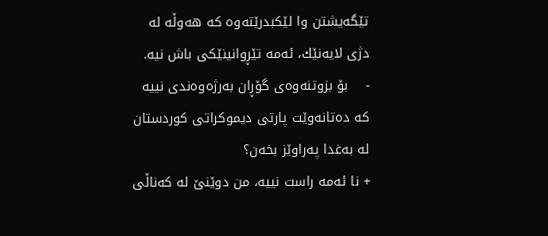تێگه‌یشتن وا لێكبدرێته‌وه‌ كه‌ هه‌وڵه‌ له‌ دژی‌ لایه‌نێك، ئه‌مه‌ تێڕوانینێكی باش نیه‌.
-    بۆ بزوتنه‌وه‌ی‌ گۆڕان به‌رژه‌وه‌ندی نییه‌ كه‌ ده‌تانه‌وێت پارتی دیموكراتی كوردستان له‌ به‌غدا په‌راوێز بخه‌ن؟
+ نا ئه‌مه‌ راست نییه‌، من دوێنێ له‌ كه‌ناڵی‌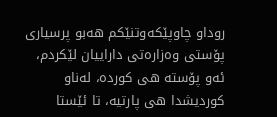روداو چاوپێكه‌وتنێكم هه‌بو پرسیاری‌ پۆستی‌ وه‌زاره‌تی داراییان لێكردم، ئه‌و پۆسته‌ هی كورده‌، له‌ناو كوردیشدا هی پارتیه‌، تا ئێستا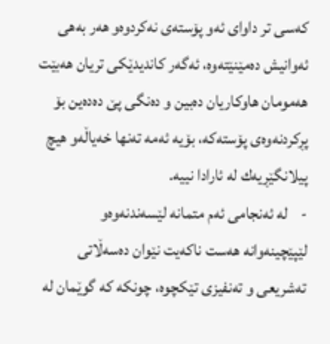كه‌سی تر داوای‌ ئه‌و پۆسته‌ی‌ نه‌كردوه‌و هه‌ر به‌هی ئه‌وانیش ده‌مێنێته‌وه‌، ئه‌گه‌ر كاندیدێكی تریان هه‌بێت هه‌مومان هاوكاریان ده‌بین و ده‌نگی پێ ده‌ده‌ین بۆ پڕكردنه‌وه‌ی‌ پۆسته‌كه‌، بۆیه‌ ئه‌مه‌ ته‌نها خه‌یاڵه‌و هیچ پیلانگێڕیه‌ك له‌ ئارادا نییه‌.
-    له‌ ئه‌نجامی ئه‌م متمانه‌ لێسه‌ندنه‌وه‌و لێپێچینه‌وانه‌ هه‌ست ناكه‌یت نێوان ده‌سه‌ڵاتی ته‌شریعی و ته‌نفیزی تێكچوه‌، چونكه‌ كه‌ گوێمان له‌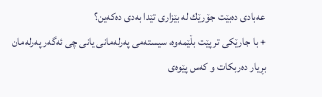عه‌بادی ده‌بێت جۆرێك له‌ بێزاری‌ تێدا به‌دی ده‌كه‌ین؟
+ با جارێكی تر پێت بڵێمه‌وه‌، سیسته‌می په‌رله‌مانی یانی چی ئه‌گه‌ر په‌رله‌مان بڕیار ده‌ربكات و كه‌س پێوه‌ی‌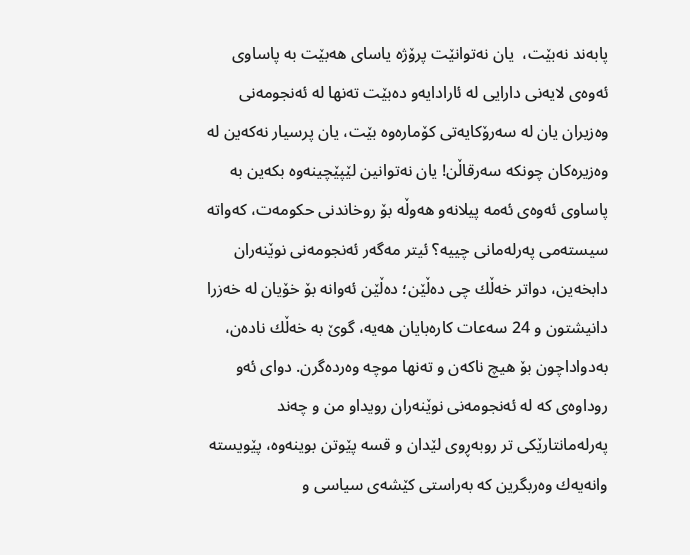پابه‌ند نه‌بێت،  یان نه‌توانێت پرۆژه‌ یاسای هه‌بێت به‌ پاساوی ئه‌وه‌ی‌ لایه‌نی دارایی له‌ ئارادایه‌و ده‌بێت ته‌نها له‌ ئه‌نجومه‌نی وه‌زیران یان له‌ سه‌رۆكایه‌تی كۆماره‌وه‌ بێت، یان پرسیار نه‌كه‌ین له‌ وه‌زیره‌كان چونكه‌ سه‌رقاڵن! یان نه‌توانین لێپێچینه‌وه‌ بكه‌ین به‌ پاساوی ئه‌وه‌ی‌ ئه‌مه‌ پیلانه‌و هه‌وڵه‌ بۆ روخاندنی حكومه‌ت، كه‌واته‌ سیسته‌می په‌رله‌مانی چییه‌؟ ئیتر مه‌گه‌ر ئه‌نجومه‌نی نوێنه‌ران دابخه‌ین، دواتر خه‌ڵك چی ده‌ڵێن؛ ده‌ڵێن ئه‌وانه‌ بۆ خۆیان له‌ خه‌زرا دانیشتون و 24 سه‌عات كاره‌بایان هه‌یه‌، گوێ به‌ خه‌ڵك ناده‌ن، به‌دواداچون بۆ هیچ ناكه‌ن و ته‌نها موچه‌ وه‌رده‌گرن. دوای‌ ئه‌و روداوه‌ی‌ كه‌ له‌ ئه‌نجومه‌نی نوێنه‌ران رویداو من و چه‌ند په‌رله‌مانتارێكی تر روبه‌ڕوی‌ لێدان و قسه‌ پێوتن بوینه‌وه‌، پێویسته‌ وانه‌یه‌ك وه‌ربگرین كه‌ به‌راستی‌ كێشه‌ی‌ سیاسی و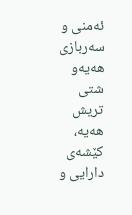ئه‌منی و سه‌ربازی هه‌یه‌و شتی تریش هه‌یه‌، كێشه‌ی‌ دارایی و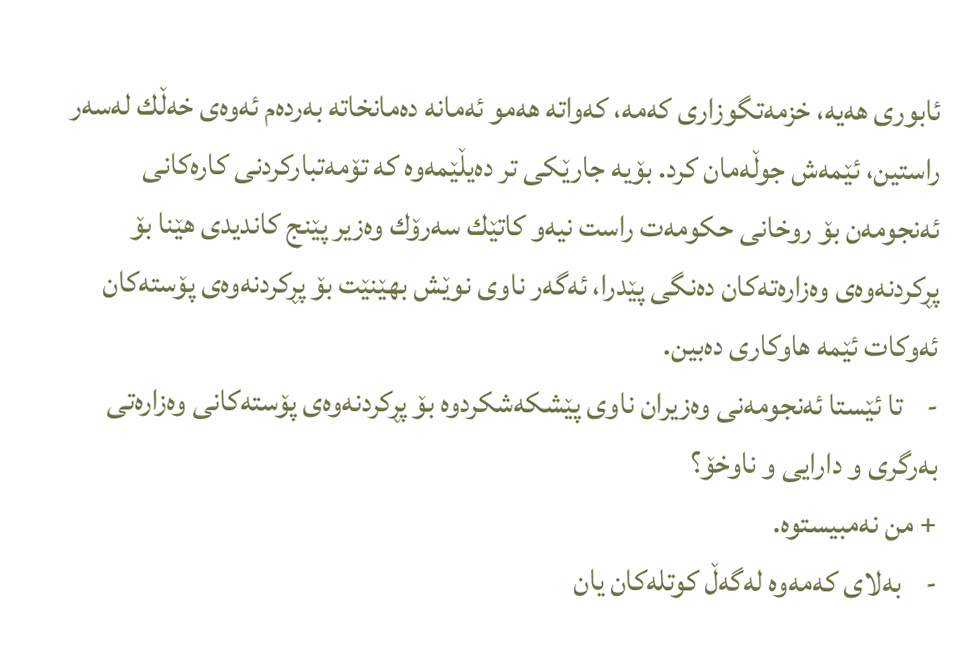ئابوری‌ هه‌یه‌، خزمه‌تگوزاری‌ كه‌مه‌، كه‌واته‌ هه‌مو ئه‌مانه‌ ده‌مانخاته‌ به‌رده‌م ئه‌وه‌ی‌ خه‌ڵك له‌سه‌ر راستین، ئێمه‌ش جوڵه‌مان كرد. بۆیه‌ جارێكی تر ده‌یڵێمه‌وه‌ كه‌ تۆمه‌تباركردنی كاره‌كانی ئه‌نجومه‌ن بۆ روخانی حكومه‌ت راست نیه‌و كاتێك سه‌رۆك وه‌زیر پێنج كاندیدی‌ هێنا بۆ پڕكردنه‌وه‌ی‌ وه‌زاره‌ته‌كان ده‌نگی پێدرا، ئه‌گه‌ر ناوی‌ نوێش بهێنێت بۆ پڕكردنه‌وه‌ی‌ پۆسته‌كان ئه‌وكات ئێمه‌ هاوكاری‌ ده‌بین.
-    تا ئێستا ئه‌نجومه‌نی وه‌زیران ناوی‌ پێشكه‌شكردوه‌ بۆ پڕكردنه‌وه‌ی‌ پۆسته‌كانی وه‌زاره‌تی به‌رگری‌ و دارایی و ناوخۆ؟
+ من نه‌مبیستوه‌.
-    به‌لای‌ كه‌مه‌وه‌ له‌گه‌ڵ كوتله‌كان یان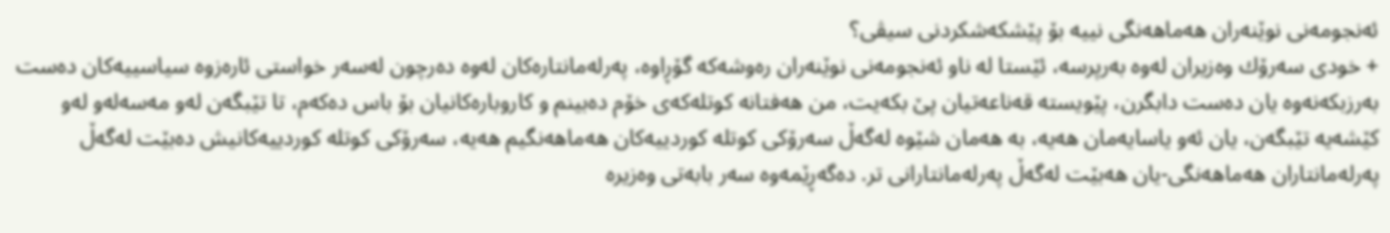ئه‌نجومه‌نی نوێنه‌ران هه‌ماهه‌نگی نییه‌ بۆ پێشكه‌شكردنی سیڤی؟
+ خودی سه‌رۆك وه‌زیران له‌وه‌ به‌رپرسه‌، ئێستا له‌ ناو ئه‌نجومه‌نی نوێنه‌ران ره‌وشه‌كه‌ گۆڕاوه‌، په‌رله‌مانتاره‌كان له‌وه‌ ده‌رچون له‌سه‌ر خواستی ئاره‌زوه‌ سیاسییه‌كان ده‌ست به‌رزبكه‌نه‌وه‌ یان ده‌ست دابگرن، پێویسته‌ قه‌ناعه‌تیان پێ بكه‌یت، من هه‌فتانه‌ كوتله‌كه‌ی‌ خۆم ده‌بینم و كاروباره‌كانیان بۆ باس ده‌كه‌م، تا تێبگه‌ن له‌و مه‌سه‌له‌و له‌و كێشه‌یه‌ تێبگه‌ن، یان ئه‌و یاسایه‌مان هه‌یه‌، به‌ هه‌مان شێوه‌ له‌گه‌ڵ سه‌رۆكی كوتله‌ كوردییه‌كان هه‌ماهه‌نگیم هه‌یه‌، سه‌رۆكی كوتله‌ كوردییه‌كانیش ده‌بێت له‌گه‌ڵ په‌رله‌مانتاران هه‌ماهه‌نگی-یان هه‌بێت له‌گه‌ڵ په‌رله‌مانتارانی تر. ده‌گه‌ڕێمه‌وه‌ سه‌ر بابه‌تی وه‌زیره‌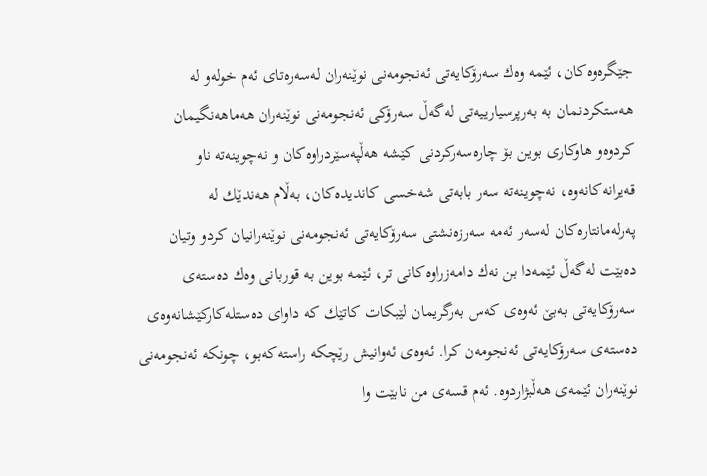جێگره‌وه‌كان، ئێمه‌ وه‌ك سه‌رۆكایه‌تی ئه‌نجومه‌نی نوێنه‌ران له‌سه‌ره‌تای‌ ئه‌م خوله‌و له‌ هه‌ستكردنمان به‌ به‌رپرسیارییه‌تی له‌گه‌ڵ سه‌رۆكی ئه‌نجومه‌نی نوێنه‌ران هه‌ماهه‌نگیمان كردوه‌و هاوكاری بوین بۆ چاره‌سه‌ركردنی كێشه‌ هه‌ڵپه‌سێردراوه‌كان و نه‌چوینه‌ته‌ ناو قه‌یرانه‌كانه‌وه‌، نه‌چوینه‌ته‌ سه‌ر بابه‌تی شه‌خسی كاندیده‌كان، به‌ڵام هه‌ندێك له‌ په‌رله‌مانتاره‌كان له‌سه‌ر ئه‌مه‌ سه‌رزه‌نشتی سه‌رۆكایه‌تی ئه‌نجومه‌نی نوێنه‌رانیان كردو وتیان ده‌بێت له‌گه‌ڵ ئێمه‌دا بن نه‌ك دامه‌زراوه‌كانی تر، ئێمه‌ بوین به‌ قوربانی وه‌ك ده‌سته‌ی‌ سه‌رۆكایه‌تی به‌بێ ئه‌وه‌ی‌ كه‌س به‌رگریمان لێبكات كاتێك كه‌ داوای‌ ده‌ستله‌كاركێشانه‌وه‌ی‌ ده‌سته‌ی‌ سه‌رۆكایه‌تی ئه‌نجومه‌ن كرا. ئه‌وه‌ی‌ ئه‌وانیش رێچكه‌ راسته‌كه‌بو، چونكه‌ ئه‌نجومه‌نی نوێنه‌ران ئێمه‌ی‌ هه‌ڵبژاردوه‌. ئه‌م قسه‌ی‌ من نابێت وا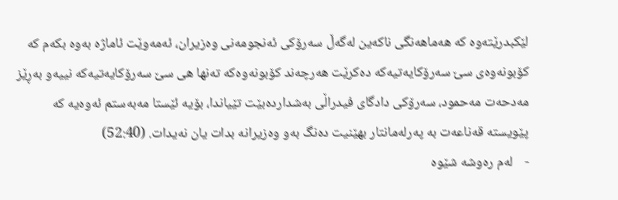لێكبدرێته‌وه‌ كه‌ هه‌ماهه‌نگی‌ ناكه‌ین له‌گه‌ڵ سه‌رۆكی ئه‌نجومه‌نی وه‌زیران، ئه‌مه‌وێت ئاماژه‌ به‌وه‌ بكه‌م كه‌ كۆبونه‌وه‌ی‌ سێ سه‌رۆكایه‌تیه‌كه‌ ده‌كرێت هه‌رچه‌ند كۆبونه‌وه‌كه‌ ته‌نها هی سێ سه‌رۆكایه‌تیه‌كه‌ نییه‌و به‌ڕێز مه‌دحه‌ت مه‌حمود، سه‌رۆكی دادگای فیدراڵی به‌شدارده‌بێت تێیاندا، بۆیه‌ ئێستا مه‌به‌ستم ئه‌وه‌یه‌ كه‌ پێویسته‌ قه‌ناعه‌ت به‌ په‌رله‌مانتار بهێنیت ده‌نگ به‌و وه‌زیرانه‌ بدات یان نه‌یدات. (52:40)
-    له‌م ره‌وشه‌ شێوه‌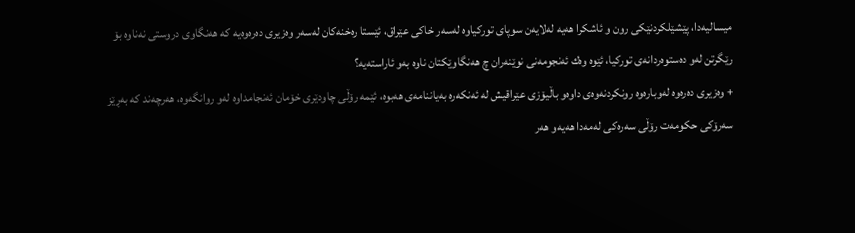میسالیه‌دا، پێشێلكردنێكی رون و ئاشكرا هه‌یه‌ له‌لایه‌ن سوپای‌ توركیاوه‌ له‌سه‌ر خاكی عێراق، ئێستا ره‌خنه‌كان له‌سه‌ر وه‌زیری‌ ده‌ره‌وه‌یه‌ كه‌ هه‌نگاوی دروستی‌ نه‌ناوه‌ بۆ رێگرتن له‌و ده‌ستوه‌ردانه‌ی‌ توركیا، ئێوه‌ وه‌ك ئه‌نجومه‌نی نوێنه‌ران چ هه‌نگاوێكتان ناوه‌ به‌و ئاراسته‌یه‌؟
+ وه‌زیری‌ ده‌ره‌وه‌ له‌وباره‌وه‌ رونكردنه‌وه‌ی‌ داوه‌و باڵیۆزی عێراقیش له‌ ئه‌نكه‌ره‌ به‌یاننامه‌ی‌ هه‌بوه‌، ئێمه‌ رۆڵی چاودێری خۆمان ئه‌نجامداوه‌ له‌و روانگه‌وه‌، هه‌رچه‌ند كه‌ به‌ڕێز سه‌رۆكی حكومه‌ت رۆڵی سه‌ره‌كی له‌مه‌دا هه‌یه‌و هه‌ر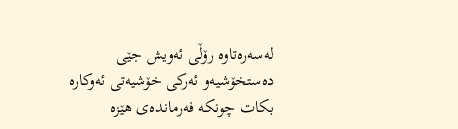له‌سه‌ره‌تاوه‌ رۆڵی ئه‌ویش جێی ده‌ستخۆشیه‌و ئه‌ركی خۆشیه‌تی ئه‌وكاره‌ بكات چونكه‌ فه‌رمانده‌ی‌ هێزه‌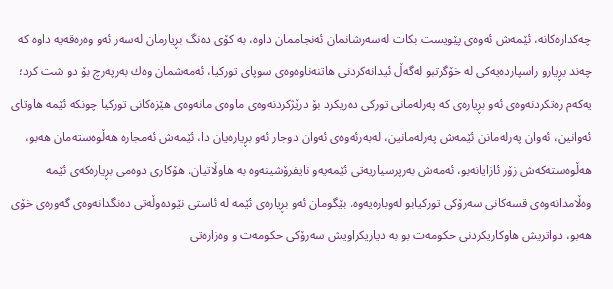چه‌كداره‌كانه‌، ئێمه‌ش ئه‌وه‌ی‌ پێویست بكات له‌سه‌رشانمان ئه‌نجاممان داوه‌، به‌ كۆی‌ ده‌نگ بڕیارمان له‌سه‌ر ئه‌و وه‌ره‌قه‌یه‌ داوه‌ كه‌ چه‌ند بڕیارو راسپارده‌یه‌كی له‌ خۆگرتبو له‌گه‌ڵ ئیدانه‌كردنی‌ هاتنه‌ناوه‌وه‌ی‌ سوپای‌ توركیا، ئه‌مه‌شمان وه‌ك به‌رپه‌رچ بۆ دو شت كرد؛ یه‌كه‌م ره‌تكردنه‌وه‌ی‌ ئه‌و بڕیاره‌ی‌ كه‌ په‌رله‌مانی توركی ده‌ریكرد بۆ درێژكردنه‌وه‌ی‌ ماوه‌ی‌ مانه‌وه‌ی‌ هێزه‌كانی‌ توركیا چونكه‌ ئێمه‌ هاوتای‌ ئه‌وانین، ئه‌وان په‌رله‌مانن ئێمه‌ش په‌رله‌مانین، له‌به‌رئه‌وه‌ی‌ ئه‌وان دوجار ئه‌و بڕیاره‌یان دا، ئێمه‌ش ئه‌مجاره‌ هه‌ڵوه‌سته‌مان هه‌بو، هه‌ڵوه‌سته‌كه‌ش زۆر ئازایانه‌بو، ئه‌مه‌ش به‌رپرسیاریه‌تی ئێمه‌یه‌و نایفرۆشینه‌وه‌ به‌ هاوڵاتیان. هۆكاری‌ دوه‌می بڕیاره‌كه‌ی‌ ئێمه‌ وه‌ڵامدانه‌وه‌ی‌ قسه‌كانی سه‌رۆكی توركیابو له‌وباره‌یه‌وه‌. بێگومان ئه‌و بڕیاره‌ی‌ ئێمه‌ له‌ ئاستی‌ نێوده‌وڵه‌تی ده‌نگدانه‌وه‌ی‌ گه‌وره‌ی‌ خۆی هه‌بو، دواتریش هاوكاریكردنی حكومه‌ت بو به‌ دیاریكراویش سه‌رۆكی حكومه‌ت و وه‌زاره‌تی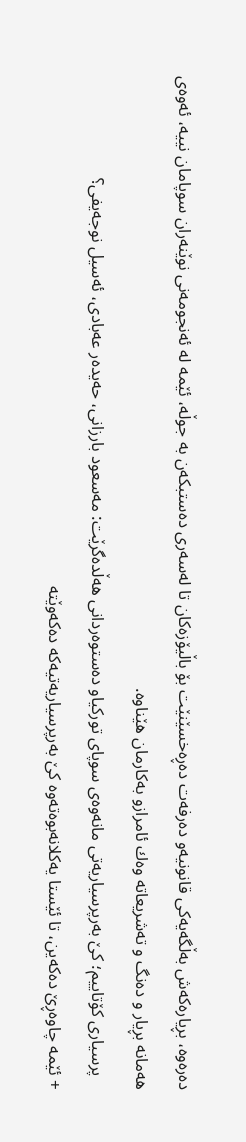ده‌ره‌وه‌، بڕیاره‌كه‌ش به‌ڵگه‌یه‌كی قانونیه‌و ده‌رفه‌ت ده‌ڕه‌خسێنێت بۆ باڵیۆزه‌كان تا له‌سه‌ری‌ ده‌ستبكه‌ن به‌ جوڵه‌، ئێمه‌ له‌ ئه‌نجومه‌نی نوێنه‌ران سوپامان نییه‌، ئه‌وه‌ی‌ هه‌مانه‌ بڕیار و ده‌نگ و ته‌شریعاته‌ وه‌ك ئامرازو به‌كارمان هێناوه‌.
   پرسیاری‌ كۆتاییم؛ كێ به‌رپرسیاریه‌تی مانه‌وه‌ی‌ سوپای‌ توركیاو ده‌ستوه‌ردانی هه‌ڵده‌گرێت: مه‌سعود بارزانی، حه‌یده‌ر عه‌بادی، ئه‌سیل نوجه‌یفی؟
+ ئێمه‌ چاوه‌ڕێ ده‌كه‌ین، تا ئێستا یه‌كلانه‌بوه‌ته‌وه‌ كێ به‌رپرسیاریه‌تیه‌كه‌ ده‌كه‌وێته‌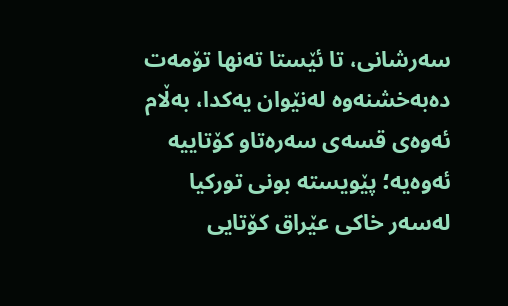سه‌رشانی، تا ئێستا ته‌نها تۆمه‌ت ده‌به‌خشنه‌وه‌ له‌نێوان یه‌كدا، به‌ڵام ئه‌وه‌ی‌ قسه‌ی‌ سه‌ره‌تاو كۆتاییه‌ ئه‌وه‌یه‌؛ پێویسته‌ بونی توركیا له‌سه‌ر خاكی عێراق كۆتایی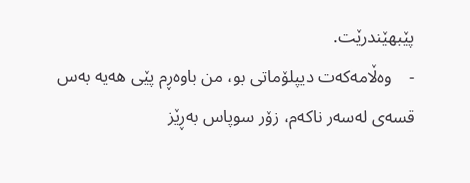پێبهێندرێت.
-    وه‌ڵامه‌كه‌ت دیپلۆماتی بو، من باوه‌ڕم پێی هه‌یه‌ به‌س قسه‌ی‌ له‌سه‌ر ناكه‌م، زۆر سوپاس به‌ڕێز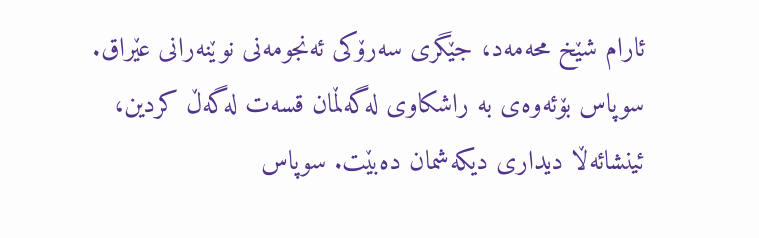ئارام شێخ محه‌مه‌د، جێگری سه‌رۆكی ئه‌نجومه‌نی نوێنه‌رانی عێراق. سوپاس بۆئه‌وه‌ی‌ به‌ راشكاوی له‌گه‌ڵمان قسه‌ت له‌گه‌ڵ كردین، ئینشائه‌ڵا دیداری‌ دیكه‌شمان ده‌بێت. سوپاس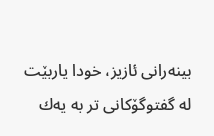بینه‌رانی ئازیز، خودا یاربێت له‌ گفتوگۆكانی تر به‌ یه‌ك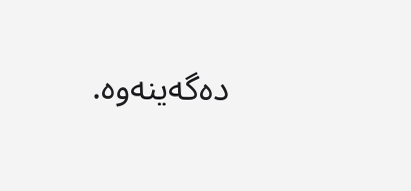ده‌گه‌ینه‌وه‌.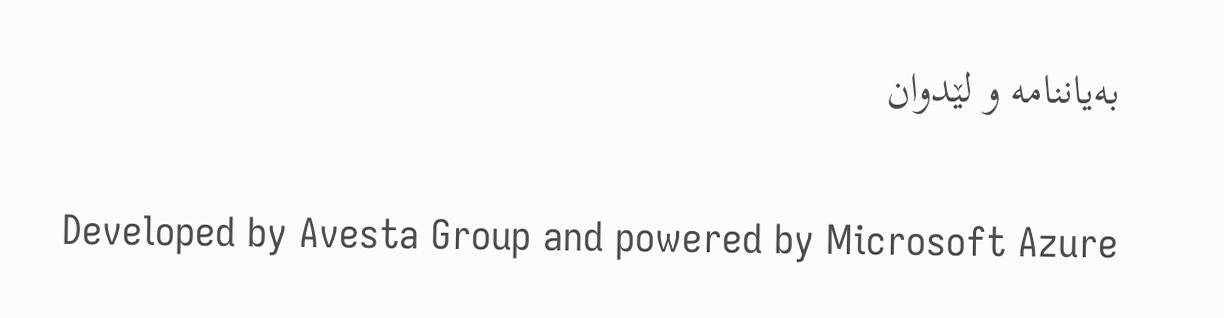بەیاننامە و لێدوان

Developed by Avesta Group and powered by Microsoft Azure